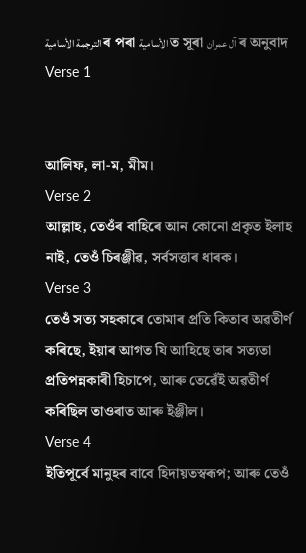الترجمة الأسامية ৰ পৰা الأسامية ত সূৰা آل عمران ৰ অনুবাদ
Verse 1


আলিফ, লা-ম, মীম।
Verse 2
আল্লাহ, তেওঁৰ বাহিৰে আন কোনো প্ৰকৃত ইলাহ নাই, তেওঁ চিৰঞ্জীৱ, সৰ্বসত্তাৰ ধাৰক।
Verse 3
তেওঁ সত্য সহকাৰে তোমাৰ প্ৰতি কিতাব অৱতীৰ্ণ কৰিছে, ইয়াৰ আগত যি আহিছে তাৰ সত্যতা প্ৰতিপন্নকাৰী হিচাপে, আৰু তেৱেঁই অৱতীৰ্ণ কৰিছিল তাওৰাত আৰু ইঞ্জীল।
Verse 4
ইতিপূৰ্বে মানুহৰ বাবে হিদায়তস্বৰূপ; আৰু তেওঁ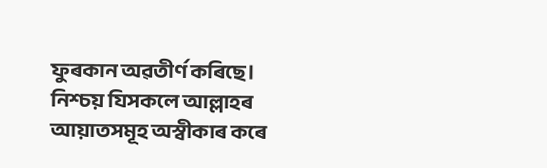ফুৰকান অৱতীৰ্ণ কৰিছে। নিশ্চয় যিসকলে আল্লাহৰ আয়াতসমূহ অস্বীকাৰ কৰে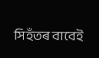সিহঁতৰ বাবেই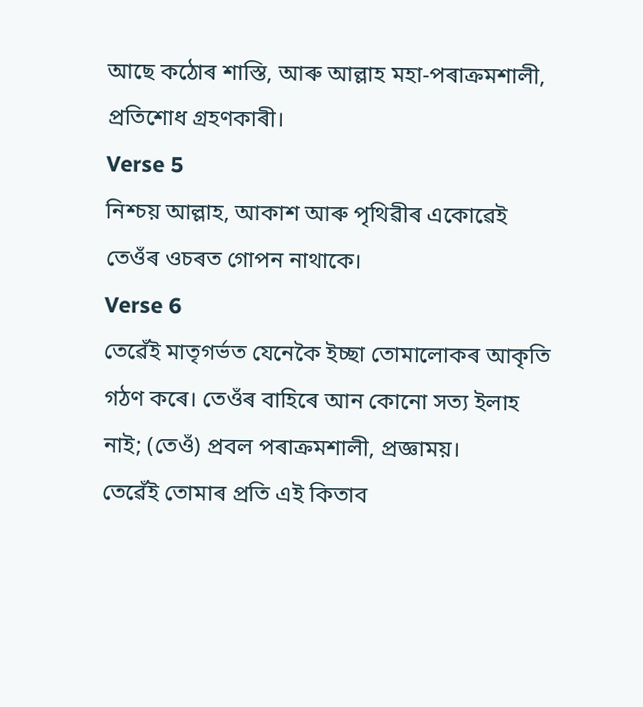আছে কঠোৰ শাস্তি, আৰু আল্লাহ মহা-পৰাক্ৰমশালী, প্ৰতিশোধ গ্ৰহণকাৰী।
Verse 5
নিশ্চয় আল্লাহ, আকাশ আৰু পৃথিৱীৰ একোৱেই তেওঁৰ ওচৰত গোপন নাথাকে।
Verse 6
তেৱেঁই মাতৃগৰ্ভত যেনেকৈ ইচ্ছা তোমালোকৰ আকৃতি গঠণ কৰে। তেওঁৰ বাহিৰে আন কোনো সত্য ইলাহ নাই; (তেওঁ) প্ৰবল পৰাক্ৰমশালী, প্ৰজ্ঞাময়।
তেৱেঁই তোমাৰ প্ৰতি এই কিতাব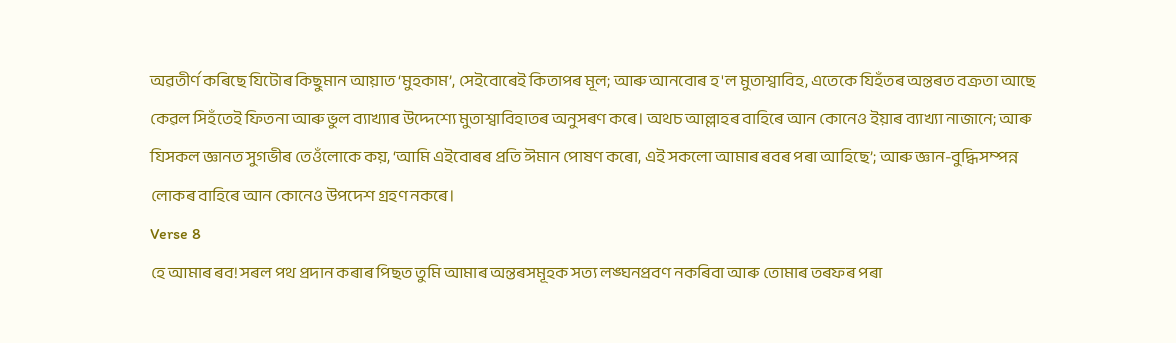অৱতীৰ্ণ কৰিছে যিটোৰ কিছুমান আয়াত ‘মুহকাম’, সেইবোৰেই কিতাপৰ মূল; আৰু আনবোৰ হ'ল মুতাশ্বাবিহ, এতেকে যিহঁতৰ অন্তৰত বক্ৰতা আছে কেৱল সিহঁতেই ফিতনা আৰু ভুল ব্যাখ্যাৰ উদ্দেশ্যে মুতাশ্বাবিহাতৰ অনুসৰণ কৰে। অথচ আল্লাহৰ বাহিৰে আন কোনেও ইয়াৰ ব্যাখ্যা নাজানে; আৰু যিসকল জ্ঞানত সুগভীৰ তেওঁলোকে কয়, ‘আমি এইবোৰৰ প্ৰতি ঈমান পোষণ কৰো, এই সকলো আমাৰ ৰবৰ পৰা আহিছে’; আৰু জ্ঞান-বুদ্ধিসম্পন্ন লোকৰ বাহিৰে আন কোনেও উপদেশ গ্ৰহণ নকৰে।
Verse 8
হে আমাৰ ৰব! সৰল পথ প্ৰদান কৰাৰ পিছত তুমি আমাৰ অন্তৰসমূহক সত্য লঙ্ঘনপ্ৰবণ নকৰিবা আৰু তোমাৰ তৰফৰ পৰা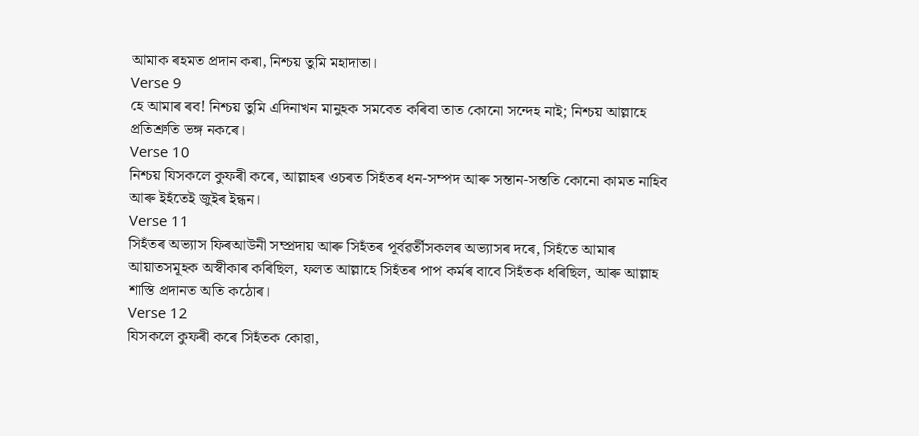আমাক ৰহমত প্ৰদান কৰা, নিশ্চয় তুমি মহাদাতা।
Verse 9
হে আমাৰ ৰব! নিশ্চয় তুমি এদিনাখন মানুহক সমবেত কৰিবা তাত কোনো সন্দেহ নাই; নিশ্চয় আল্লাহে প্ৰতিশ্ৰুতি ভঙ্গ নকৰে।
Verse 10
নিশ্চয় যিসকলে কুফৰী কৰে, আল্লাহৰ ওচৰত সিহঁতৰ ধন-সম্পদ আৰু সন্তান-সন্ততি কোনো কামত নাহিব আৰু ইহঁতেই জুইৰ ইন্ধন।
Verse 11
সিহঁতৰ অভ্যাস ফিৰআউনী সম্প্ৰদায় আৰু সিহঁতৰ পূৰ্বৱৰ্তীসকলৰ অভ্যাসৰ দৰে, সিহঁতে আমাৰ আয়াতসমূহক অস্বীকাৰ কৰিছিল, ফলত আল্লাহে সিহঁতৰ পাপ কৰ্মৰ বাবে সিহঁতক ধৰিছিল, আৰু আল্লাহ শাস্তি প্ৰদানত অতি কঠোৰ।
Verse 12
যিসকলে কুফৰী কৰে সিহঁতক কোৱা,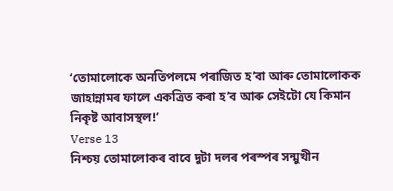‘তোমালোকে অনতিপলমে পৰাজিত হ’বা আৰু তোমালোকক জাহান্নামৰ ফালে একত্ৰিত কৰা হ’ব আৰু সেইটো যে কিমান নিকৃষ্ট আবাসস্থল!’
Verse 13
নিশ্চয় তোমালোকৰ বাবে দুটা দলৰ পৰস্পৰ সন্মুখীন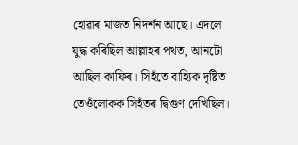হোৱাৰ মাজত নিদৰ্শন আছে। এদলে যুদ্ধ কৰিছিল আল্লাহৰ পথত, আনটো আছিল কাফিৰ। সিহঁতে বাহ্যিক দৃষ্টিত তেওঁলোকক সিহঁতৰ দ্বিগুণ দেখিছিল।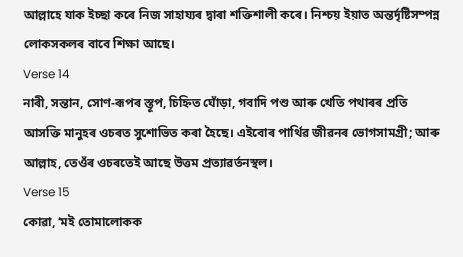আল্লাহে যাক ইচ্ছা কৰে নিজ সাহায্যৰ দ্বাৰা শক্তিশালী কৰে। নিশ্চয় ইয়াত অন্তৰ্দৃষ্টিসম্পন্ন লোকসকলৰ বাবে শিক্ষা আছে।
Verse 14
নাৰী, সন্তান, সোণ-ৰূপৰ স্তূপ, চিহ্নিত ঘোঁড়া, গবাদি পশু আৰু খেতি পথাৰৰ প্ৰতি আসক্তি মানুহৰ ওচৰত সুশোভিত কৰা হৈছে। এইবোৰ পাৰ্থিৱ জীৱনৰ ভোগসামগ্ৰী; আৰু আল্লাহ, তেওঁৰ ওচৰতেই আছে উত্তম প্ৰত্যাৱৰ্তনস্থল।
Verse 15
কোৱা, ‘মই তোমালোকক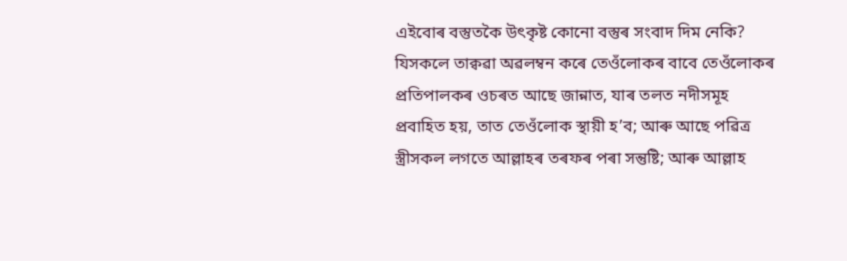এইবোৰ বস্তুতকৈ উৎকৃষ্ট কোনো বস্তুৰ সংবাদ দিম নেকি? যিসকলে তাক্বৱা অৱলম্বন কৰে তেওঁলোকৰ বাবে তেওঁলোকৰ প্ৰতিপালকৰ ওচৰত আছে জান্নাত, যাৰ তলত নদীসমূহ প্ৰবাহিত হয়, তাত তেওঁলোক স্থায়ী হ’ব; আৰু আছে পৱিত্ৰ স্ত্ৰীসকল লগতে আল্লাহৰ তৰফৰ পৰা সন্তুষ্টি; আৰু আল্লাহ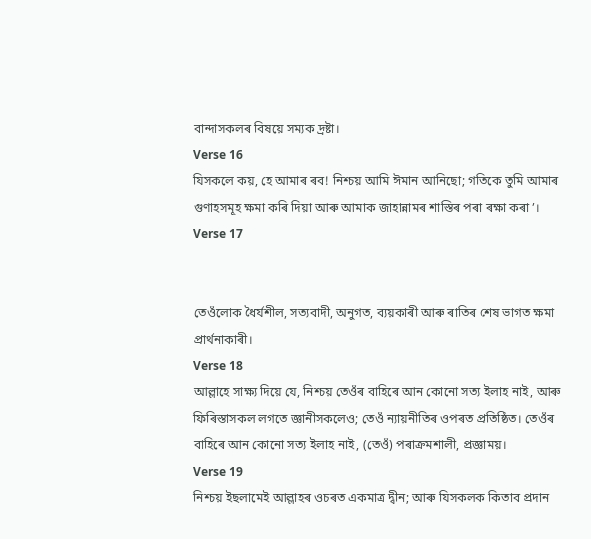বান্দাসকলৰ বিষয়ে সম্যক দ্ৰষ্টা।
Verse 16
যিসকলে কয়, হে আমাৰ ৰব! নিশ্চয় আমি ঈমান আনিছো; গতিকে তুমি আমাৰ গুণাহসমূহ ক্ষমা কৰি দিয়া আৰু আমাক জাহান্নামৰ শাস্তিৰ পৰা ৰক্ষা কৰা’।
Verse 17


তেওঁলোক ধৈৰ্যশীল, সত্যবাদী, অনুগত, ব্যয়কাৰী আৰু ৰাতিৰ শেষ ভাগত ক্ষমা প্ৰাৰ্থনাকাৰী।
Verse 18
আল্লাহে সাক্ষ্য দিয়ে যে, নিশ্চয় তেওঁৰ বাহিৰে আন কোনো সত্য ইলাহ নাই, আৰু ফিৰিস্তাসকল লগতে জ্ঞানীসকলেও; তেওঁ ন্যায়নীতিৰ ওপৰত প্ৰতিষ্ঠিত। তেওঁৰ বাহিৰে আন কোনো সত্য ইলাহ নাই, (তেওঁ) পৰাক্ৰমশালী, প্ৰজ্ঞাময়।
Verse 19
নিশ্চয় ইছলামেই আল্লাহৰ ওচৰত একমাত্ৰ দ্বীন; আৰু যিসকলক কিতাব প্ৰদান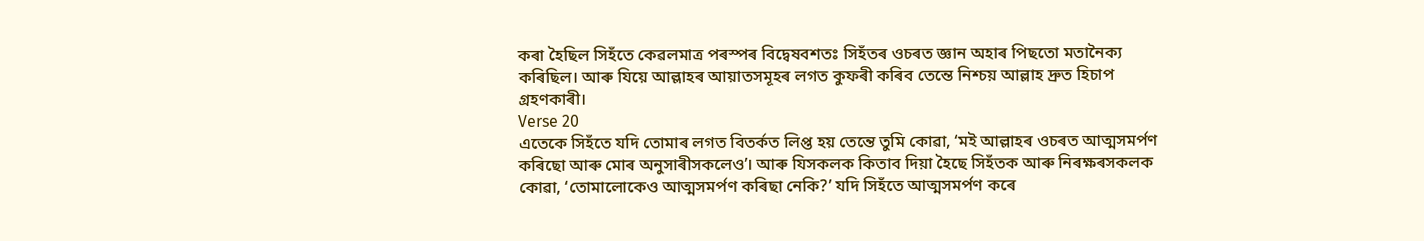কৰা হৈছিল সিহঁতে কেৱলমাত্ৰ পৰস্পৰ বিদ্বেষবশতঃ সিহঁতৰ ওচৰত জ্ঞান অহাৰ পিছতো মতানৈক্য কৰিছিল। আৰু যিয়ে আল্লাহৰ আয়াতসমূহৰ লগত কুফৰী কৰিব তেন্তে নিশ্চয় আল্লাহ দ্ৰুত হিচাপ গ্ৰহণকাৰী।
Verse 20
এতেকে সিহঁতে যদি তোমাৰ লগত বিতৰ্কত লিপ্ত হয় তেন্তে তুমি কোৱা, ‘মই আল্লাহৰ ওচৰত আত্মসমৰ্পণ কৰিছো আৰু মোৰ অনুসাৰীসকলেও’। আৰু যিসকলক কিতাব দিয়া হৈছে সিহঁতক আৰু নিৰক্ষৰসকলক কোৱা, ‘তোমালোকেও আত্মসমৰ্পণ কৰিছা নেকি?’ যদি সিহঁতে আত্মসমৰ্পণ কৰে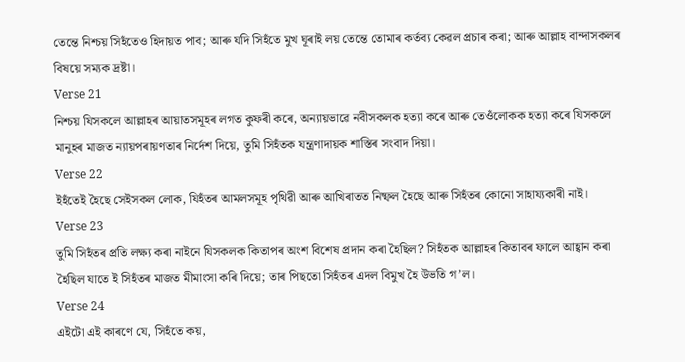তেন্তে নিশ্চয় সিহঁতেও হিদায়ত পাব; আৰু যদি সিহঁতে মুখ ঘূৰাই লয় তেন্তে তোমাৰ কৰ্তব্য কেৱল প্ৰচাৰ কৰা; আৰু আল্লাহ বান্দাসকলৰ বিষয়ে সম্যক দ্ৰষ্টা।
Verse 21
নিশ্চয় যিসকলে আল্লাহৰ আয়াতসমূহৰ লগত কুফৰী কৰে, অন্যায়ভাৱে নবীসকলক হত্যা কৰে আৰু তেওঁলোকক হত্যা কৰে যিসকলে মানুহৰ মাজত ন্যায়পৰায়ণতাৰ নিৰ্দেশ দিয়ে, তুমি সিহঁতক যন্ত্ৰণাদায়ক শাস্তিৰ সংবাদ দিয়া।
Verse 22
ইহঁতেই হৈছে সেইসকল লোক, যিহঁতৰ আমলসমূহ পৃথিৱী আৰু আখিৰাতত নিষ্ফল হৈছে আৰু সিহঁতৰ কোনো সাহায্যকাৰী নাই।
Verse 23
তুমি সিহঁতৰ প্ৰতি লক্ষ্য কৰা নাইনে যিসকলক কিতাপৰ অংশ বিশেষ প্ৰদান কৰা হৈছিল? সিহঁতক আল্লাহৰ কিতাবৰ ফালে আহ্বান কৰা হৈছিল যাতে ই সিহঁতৰ মাজত মীমাংসা কৰি দিয়ে; তাৰ পিছতো সিহঁতৰ এদল বিমুখ হৈ উভতি গ’ল।
Verse 24
এইটো এই কাৰণে যে, সিহঁতে কয়,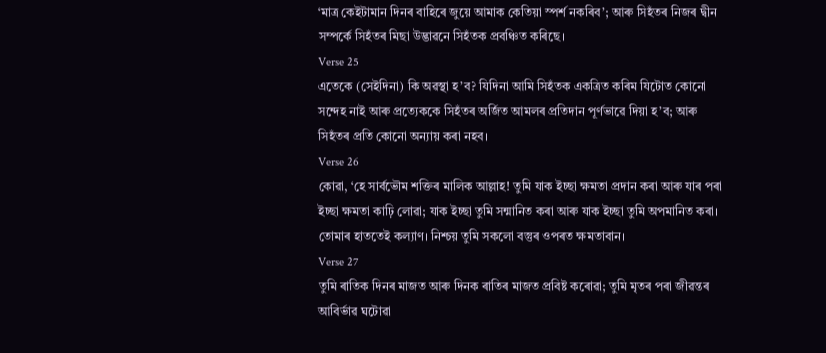‘মাত্ৰ কেইটামান দিনৰ বাহিৰে জুয়ে আমাক কেতিয়া স্পৰ্শ নকৰিব’; আৰু সিহঁতৰ নিজৰ দ্বীন সম্পৰ্কে সিহঁতৰ মিছা উদ্ভাৱনে সিহঁতক প্ৰবঞ্চিত কৰিছে।
Verse 25
এতেকে (সেইদিনা) কি অৱস্থা হ’ব? যিদিনা আমি সিহঁতক একত্ৰিত কৰিম যিটোত কোনো সন্দেহ নাই আৰু প্ৰত্যেককে সিহঁতৰ অৰ্জিত আমলৰ প্ৰতিদান পূৰ্ণভাৱে দিয়া হ’ব; আৰু সিহঁতৰ প্ৰতি কোনো অন্যায় কৰা নহব।
Verse 26
কোৱা, ‘হে সাৰ্বভৌম শক্তিৰ মালিক আল্লাহ! তুমি যাক ইচ্ছা ক্ষমতা প্ৰদান কৰা আৰু যাৰ পৰা ইচ্ছা ক্ষমতা কাঢ়ি লোৱা; যাক ইচ্ছা তুমি সন্মানিত কৰা আৰু যাক ইচ্ছা তুমি অপমানিত কৰা। তোমাৰ হাততেই কল্যাণ। নিশ্চয় তুমি সকলো বস্তুৰ ওপৰত ক্ষমতাবান।
Verse 27
তুমি ৰাতিক দিনৰ মাজত আৰু দিনক ৰাতিৰ মাজত প্ৰবিষ্ট কৰোৱা; তুমি মৃতৰ পৰা জীৱন্তৰ আবিৰ্ভাৱ ঘটোৱা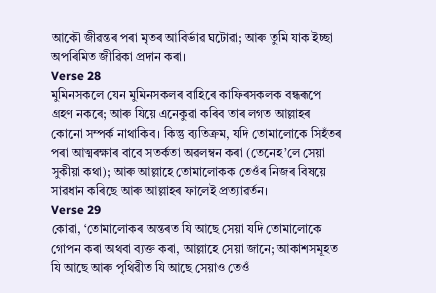আকৌ জীৱন্তৰ পৰা মৃতৰ আবিৰ্ভাৱ ঘটোৱা; আৰু তুমি যাক ইচ্ছা অপৰিমিত জীৱিকা প্ৰদান কৰা।
Verse 28
মুমিনসকলে যেন মুমিনসকলৰ বাহিৰে কাফিৰসকলক বন্ধৰূপে গ্ৰহণ নকৰে; আৰু যিয়ে এনেকুৱা কৰিব তাৰ লগত আল্লাহৰ কোনো সম্পৰ্ক নাথাকিব। কিন্তু ব্যতিক্ৰম, যদি তোমালোকে সিহঁতৰ পৰা আত্মৰক্ষাৰ বাবে সতৰ্কতা অৱলম্বন কৰা (তেনেহ’লে সেয়া সুকীয়া কথা); আৰু আল্লাহে তোমালোকক তেওঁৰ নিজৰ বিষয়ে সাৱধান কৰিছে আৰু আল্লাহৰ ফালেই প্ৰত্যাৱৰ্তন।
Verse 29
কোৱা, ‘তোমালোকৰ অন্তৰত যি আছে সেয়া যদি তোমালোকে গোপন কৰা অথবা ব্যক্ত কৰা, আল্লাহে সেয়া জানে; আকাশসমূহত যি আছে আৰু পৃথিৱীত যি আছে সেয়াও তেওঁ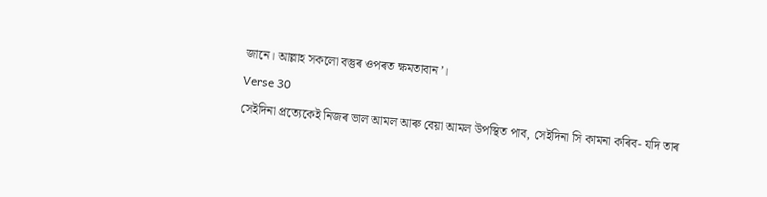জানে। আল্লাহ সকলো বস্তুৰ ওপৰত ক্ষমতাবান’।
Verse 30
সেইদিনা প্ৰত্যেকেই নিজৰ ভাল আমল আৰু বেয়া আমল উপস্থিত পাব, সেইদিনা সি কামনা কৰিব- যদি তাৰ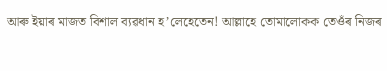আৰু ইয়াৰ মাজত বিশাল ব্যৱধান হ’লেহেতেন! আল্লাহে তোমালোকক তেওঁৰ নিজৰ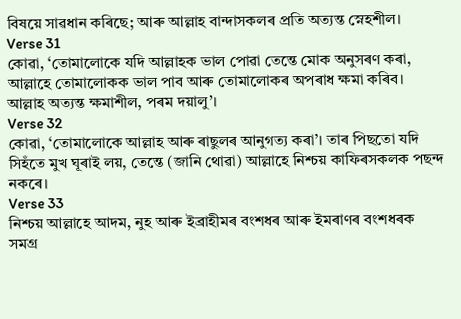বিষয়ে সাৱধান কৰিছে; আৰু আল্লাহ বান্দাসকলৰ প্ৰতি অত্যন্ত স্নেহশীল।
Verse 31
কোৱা, ‘তোমালোকে যদি আল্লাহক ভাল পোৱা তেন্তে মোক অনুসৰণ কৰা, আল্লাহে তোমালোকক ভাল পাব আৰু তোমালোকৰ অপৰাধ ক্ষমা কৰিব। আল্লাহ অত্যন্ত ক্ষমাশীল, পৰম দয়ালু’।
Verse 32
কোৱা, ‘তোমালোকে আল্লাহ আৰু ৰাছুলৰ আনুগত্য কৰা’। তাৰ পিছতো যদি সিহঁতে মুখ ঘূৰাই লয়, তেন্তে (জানি থোৱা) আল্লাহে নিশ্চয় কাফিৰসকলক পছন্দ নকৰে।
Verse 33
নিশ্চয় আল্লাহে আদম, নুহ আৰু ইব্ৰাহীমৰ বংশধৰ আৰু ইমৰাণৰ বংশধৰক সমগ্ৰ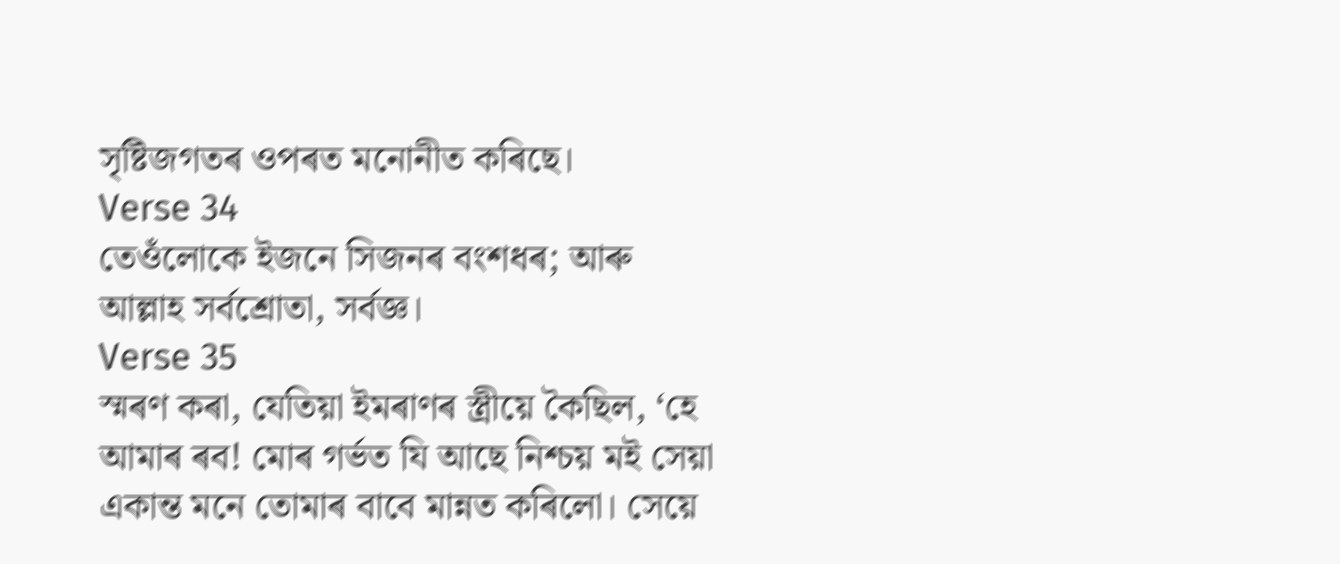সৃষ্টিজগতৰ ওপৰত মনোনীত কৰিছে।
Verse 34
তেওঁলোকে ইজনে সিজনৰ বংশধৰ; আৰু আল্লাহ সৰ্বশ্ৰোতা, সৰ্বজ্ঞ।
Verse 35
স্মৰণ কৰা, যেতিয়া ইমৰাণৰ স্ত্ৰীয়ে কৈছিল, ‘হে আমাৰ ৰব! মোৰ গৰ্ভত যি আছে নিশ্চয় মই সেয়া একান্ত মনে তোমাৰ বাবে মান্নত কৰিলো। সেয়ে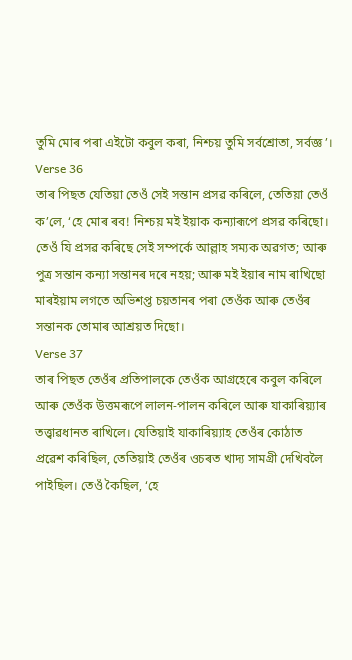তুমি মোৰ পৰা এইটো কবুল কৰা, নিশ্চয় তুমি সৰ্বশ্ৰোতা, সৰ্বজ্ঞ’।
Verse 36
তাৰ পিছত যেতিয়া তেওঁ সেই সন্তান প্ৰসৱ কৰিলে, তেতিয়া তেওঁ ক’লে, ‘হে মোৰ ৰব! নিশ্চয় মই ইয়াক কন্যাৰূপে প্ৰসৱ কৰিছো। তেওঁ যি প্ৰসৱ কৰিছে সেই সম্পৰ্কে আল্লাহ সম্যক অৱগত; আৰু পুত্ৰ সন্তান কন্যা সন্তানৰ দৰে নহয়; আৰু মই ইয়াৰ নাম ৰাখিছো মাৰইয়াম লগতে অভিশপ্ত চয়তানৰ পৰা তেওঁক আৰু তেওঁৰ সন্তানক তোমাৰ আশ্ৰয়ত দিছো।
Verse 37
তাৰ পিছত তেওঁৰ প্ৰতিপালকে তেওঁক আগ্ৰহেৰে কবুল কৰিলে আৰু তেওঁক উত্তমৰূপে লালন-পালন কৰিলে আৰু যাকাৰিয়্যাৰ তত্ত্বাৱধানত ৰাখিলে। যেতিয়াই যাকাৰিয়্যাহ তেওঁৰ কোঠাত প্ৰৱেশ কৰিছিল, তেতিয়াই তেওঁৰ ওচৰত খাদ্য সামগ্ৰী দেখিবলৈ পাইছিল। তেওঁ কৈছিল, ‘হে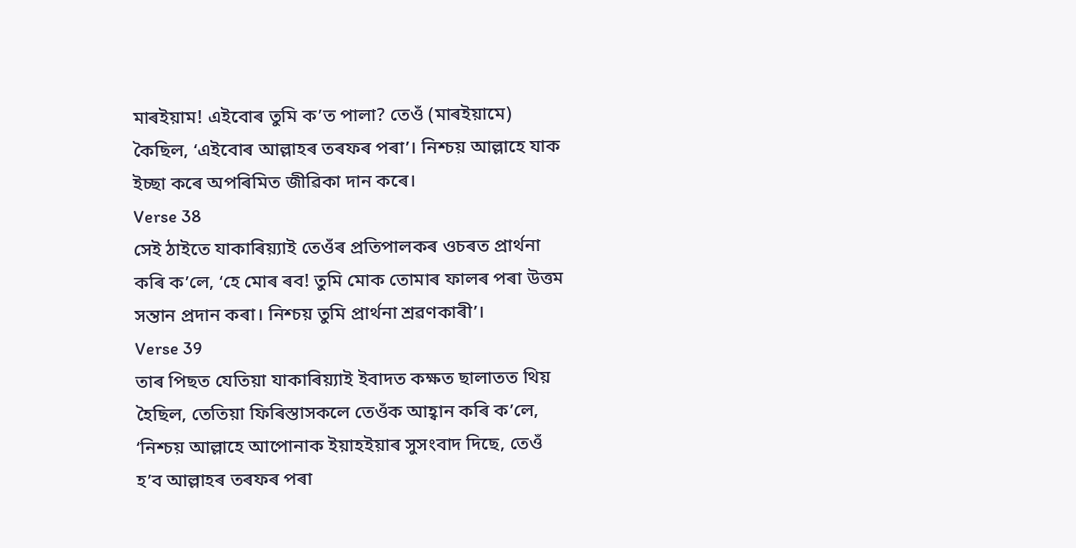মাৰইয়াম! এইবোৰ তুমি ক’ত পালা? তেওঁ (মাৰইয়ামে) কৈছিল, ‘এইবোৰ আল্লাহৰ তৰফৰ পৰা’। নিশ্চয় আল্লাহে যাক ইচ্ছা কৰে অপৰিমিত জীৱিকা দান কৰে।
Verse 38
সেই ঠাইতে যাকাৰিয়্যাই তেওঁৰ প্ৰতিপালকৰ ওচৰত প্ৰাৰ্থনা কৰি ক’লে, ‘হে মোৰ ৰব! তুমি মোক তোমাৰ ফালৰ পৰা উত্তম সন্তান প্ৰদান কৰা। নিশ্চয় তুমি প্ৰাৰ্থনা শ্ৰৱণকাৰী’।
Verse 39
তাৰ পিছত যেতিয়া যাকাৰিয়্যাই ইবাদত কক্ষত ছালাতত থিয় হৈছিল, তেতিয়া ফিৰিস্তাসকলে তেওঁক আহ্বান কৰি ক’লে, ‘নিশ্চয় আল্লাহে আপোনাক ইয়াহইয়াৰ সুসংবাদ দিছে, তেওঁ হ’ব আল্লাহৰ তৰফৰ পৰা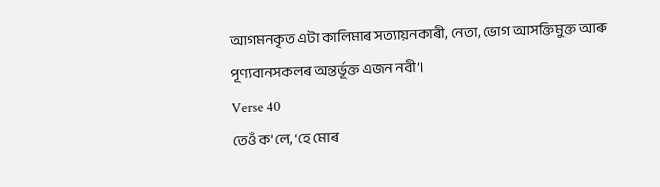আগমনকৃত এটা কালিমাৰ সত্যায়নকাৰী, নেতা, ভোগ আসক্তিমুক্ত আৰু পূণ্যবানসকলৰ অন্তৰ্ভূক্ত এজন নবী’।
Verse 40
তেওঁ ক’লে, ‘হে মোৰ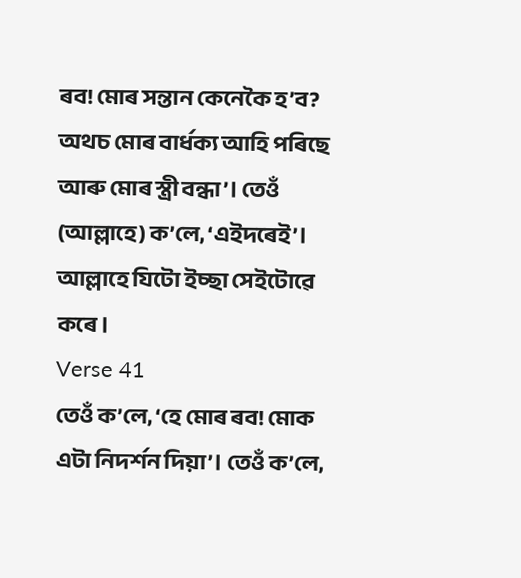ৰব! মোৰ সন্তান কেনেকৈ হ’ব? অথচ মোৰ বাৰ্ধক্য আহি পৰিছে আৰু মোৰ স্ত্ৰী বন্ধা’। তেওঁ (আল্লাহে) ক’লে, ‘এইদৰেই’। আল্লাহে যিটো ইচ্ছা সেইটোৱে কৰে।
Verse 41
তেওঁ ক’লে, ‘হে মোৰ ৰব! মোক এটা নিদৰ্শন দিয়া’। তেওঁ ক’লে,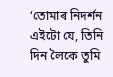‘তোমাৰ নিদৰ্শন এইটো যে, তিনি দিন লৈকে তুমি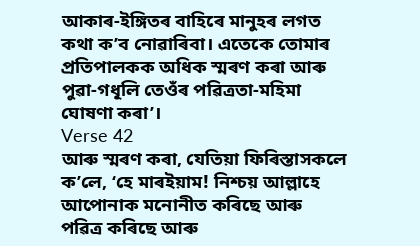আকাৰ-ইঙ্গিতৰ বাহিৰে মানুহৰ লগত কথা ক’ব নোৱাৰিবা। এতেকে তোমাৰ প্ৰতিপালকক অধিক স্মৰণ কৰা আৰু পুৱা-গধূলি তেওঁৰ পৱিত্ৰতা-মহিমা ঘোষণা কৰা’।
Verse 42
আৰু স্মৰণ কৰা, যেতিয়া ফিৰিস্তাসকলে ক’লে, ‘হে মাৰইয়াম! নিশ্চয় আল্লাহে আপোনাক মনোনীত কৰিছে আৰু পৱিত্ৰ কৰিছে আৰু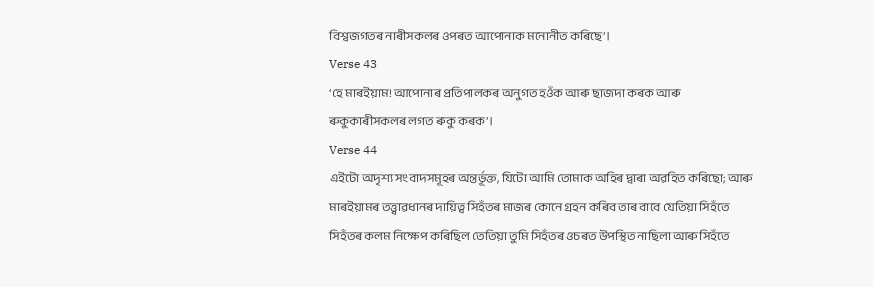বিশ্বজগতৰ নাৰীসকলৰ ওপৰত আপোনাক মনোনীত কৰিছে’।
Verse 43
‘হে মাৰইয়াম! আপোনাৰ প্ৰতিপালকৰ অনুগত হওঁক আৰু ছাজদা কৰক আৰু ৰুকুকাৰীসকলৰ লগত ৰুকু কৰক’।
Verse 44
এইটো অদৃশ্য সংবাদসমূহৰ অন্তৰ্ভূক্ত, যিটো আমি তোমাক অহিৰ দ্বাৰা অৱহিত কৰিছো; আৰু মাৰইয়ামৰ তত্ত্বাৱধানৰ দায়িত্ব সিহঁতৰ মাজৰ কোনে গ্ৰহন কৰিব তাৰ বাবে যেতিয়া সিহঁতে সিহঁতৰ কলম নিক্ষেপ কৰিছিল তেতিয়া তুমি সিহঁতৰ ওচৰত উপস্থিত নাছিলা আৰু সিহঁতে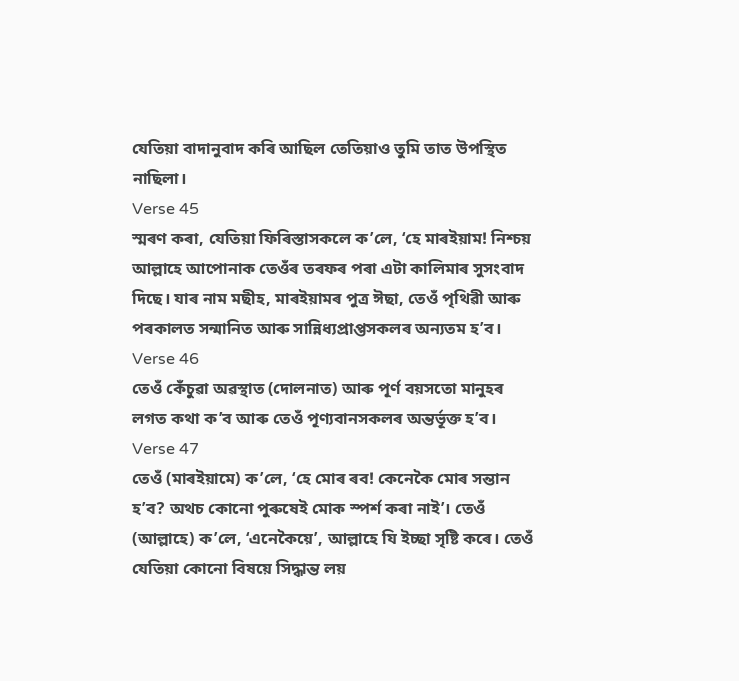যেতিয়া বাদানুবাদ কৰি আছিল তেতিয়াও তুমি তাত উপস্থিত নাছিলা।
Verse 45
স্মৰণ কৰা, যেতিয়া ফিৰিস্তাসকলে ক’লে, ‘হে মাৰইয়াম! নিশ্চয় আল্লাহে আপোনাক তেওঁৰ তৰফৰ পৰা এটা কালিমাৰ সুসংবাদ দিছে। যাৰ নাম মছীহ, মাৰইয়ামৰ পুত্ৰ ঈছা, তেওঁ পৃথিৱী আৰু পৰকালত সন্মানিত আৰু সান্নিধ্যপ্ৰাপ্তসকলৰ অন্যতম হ’ব।
Verse 46
তেওঁ কেঁচুৱা অৱস্থাত (দোলনাত) আৰু পূৰ্ণ বয়সতো মানুহৰ লগত কথা ক’ব আৰু তেওঁ পূণ্যবানসকলৰ অন্তৰ্ভূক্ত হ’ব।
Verse 47
তেওঁ (মাৰইয়ামে) ক’লে, ‘হে মোৰ ৰব! কেনেকৈ মোৰ সন্তান হ’ব? অথচ কোনো পুৰুষেই মোক স্পৰ্শ কৰা নাই’। তেওঁ (আল্লাহে) ক’লে, ‘এনেকৈয়ে’, আল্লাহে যি ইচ্ছা সৃষ্টি কৰে। তেওঁ যেতিয়া কোনো বিষয়ে সিদ্ধান্ত লয়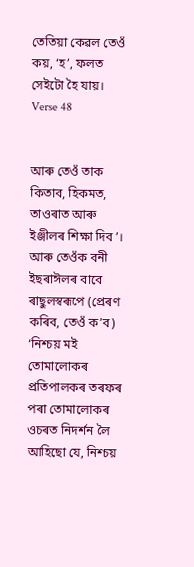তেতিয়া কেৱল তেওঁ কয়, ‘হ’, ফলত সেইটো হৈ যায়।
Verse 48


আৰু তেওঁ তাক কিতাব, হিকমত, তাওৰাত আৰু ইঞ্জীলৰ শিক্ষা দিব’।
আৰু তেওঁক বনী ইছৰাঈলৰ বাবে ৰাছুলস্বৰূপে (প্ৰেৰণ কৰিব, তেওঁ ক’ব) ‘নিশ্চয় মই তোমালোকৰ প্ৰতিপালকৰ তৰফৰ পৰা তোমালোকৰ ওচৰত নিদৰ্শন লৈ আহিছো যে, নিশ্চয়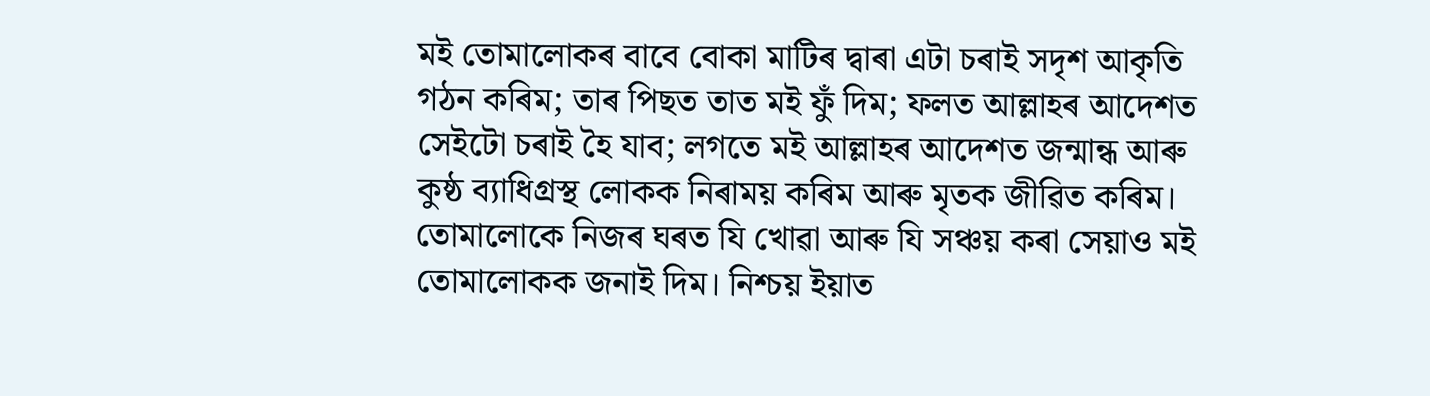মই তোমালোকৰ বাবে বোকা মাটিৰ দ্বাৰা এটা চৰাই সদৃশ আকৃতি গঠন কৰিম; তাৰ পিছত তাত মই ফুঁ দিম; ফলত আল্লাহৰ আদেশত সেইটো চৰাই হৈ যাব; লগতে মই আল্লাহৰ আদেশত জন্মান্ধ আৰু কুষ্ঠ ব্যাধিগ্ৰস্থ লোকক নিৰাময় কৰিম আৰু মৃতক জীৱিত কৰিম। তোমালোকে নিজৰ ঘৰত যি খোৱা আৰু যি সঞ্চয় কৰা সেয়াও মই তোমালোকক জনাই দিম। নিশ্চয় ইয়াত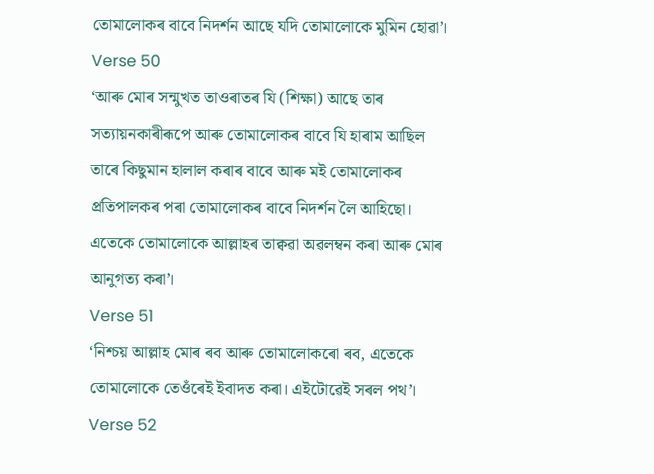তোমালোকৰ বাবে নিদৰ্শন আছে যদি তোমালোকে মুমিন হোৱা’।
Verse 50
‘আৰু মোৰ সন্মুখত তাওৰাতৰ যি (শিক্ষা) আছে তাৰ সত্যায়নকাৰীৰূপে আৰু তোমালোকৰ বাবে যি হাৰাম আছিল তাৰে কিছুমান হালাল কৰাৰ বাবে আৰু মই তোমালোকৰ প্ৰতিপালকৰ পৰা তোমালোকৰ বাবে নিদৰ্শন লৈ আহিছো। এতেকে তোমালোকে আল্লাহৰ তাক্বৱা অৱলম্বন কৰা আৰু মোৰ আনুগত্য কৰা’।
Verse 51
‘নিশ্চয় আল্লাহ মোৰ ৰব আৰু তোমালোকৰো ৰব, এতেকে তোমালোকে তেওঁৰেই ইবাদত কৰা। এইটোৱেই সৰল পথ’।
Verse 52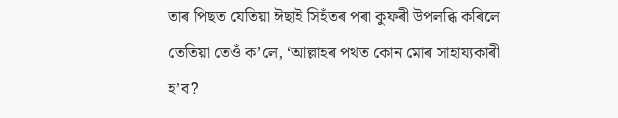তাৰ পিছত যেতিয়া ঈছাই সিহঁতৰ পৰা কুফৰী উপলব্ধি কৰিলে তেতিয়া তেওঁ ক’লে, ‘আল্লাহৰ পথত কোন মোৰ সাহায্যকাৰী হ’ব?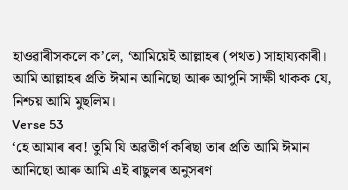হাওৱাৰীসকলে ক’লে, ‘আমিয়েই আল্লাহৰ (পথত) সাহায্যকাৰী। আমি আল্লাহৰ প্ৰতি ঈমান আনিছো আৰু আপুনি সাক্ষী থাকক যে, নিশ্চয় আমি মুছলিম।
Verse 53
‘হে আমাৰ ৰব! তুমি যি অৱতীৰ্ণ কৰিছা তাৰ প্ৰতি আমি ঈমান আনিছো আৰু আমি এই ৰাছুলৰ অনুসৰণ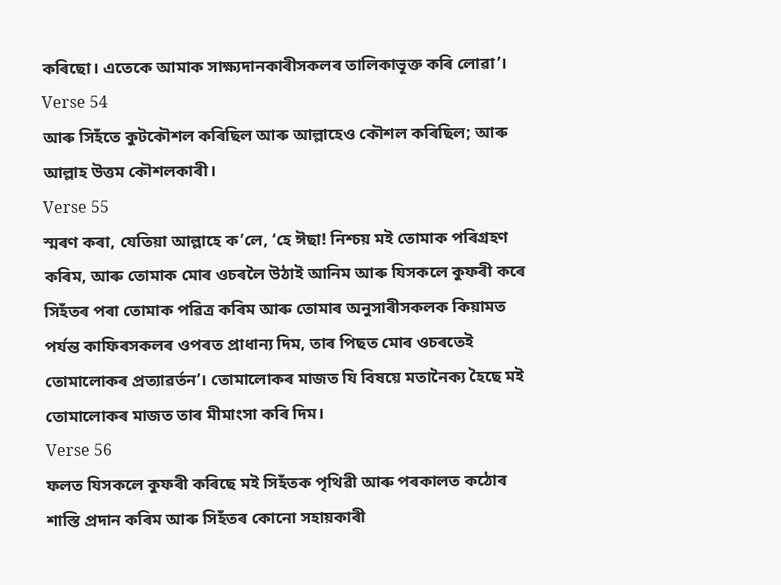কৰিছো। এতেকে আমাক সাক্ষ্যদানকাৰীসকলৰ তালিকাভূক্ত কৰি লোৱা’।
Verse 54
আৰু সিহঁতে কুটকৌশল কৰিছিল আৰু আল্লাহেও কৌশল কৰিছিল; আৰু আল্লাহ উত্তম কৌশলকাৰী।
Verse 55
স্মৰণ কৰা, যেতিয়া আল্লাহে ক’লে, ‘হে ঈছা! নিশ্চয় মই তোমাক পৰিগ্ৰহণ কৰিম, আৰু তোমাক মোৰ ওচৰলৈ উঠাই আনিম আৰু যিসকলে কুফৰী কৰে সিহঁতৰ পৰা তোমাক পৱিত্ৰ কৰিম আৰু তোমাৰ অনুসাৰীসকলক কিয়ামত পৰ্যন্ত কাফিৰসকলৰ ওপৰত প্ৰাধান্য দিম, তাৰ পিছত মোৰ ওচৰতেই তোমালোকৰ প্ৰত্যাৱৰ্তন’। তোমালোকৰ মাজত যি বিষয়ে মতানৈক্য হৈছে মই তোমালোকৰ মাজত তাৰ মীমাংসা কৰি দিম।
Verse 56
ফলত যিসকলে কুফৰী কৰিছে মই সিহঁতক পৃথিৱী আৰু পৰকালত কঠোৰ শাস্তি প্ৰদান কৰিম আৰু সিহঁতৰ কোনো সহায়কাৰী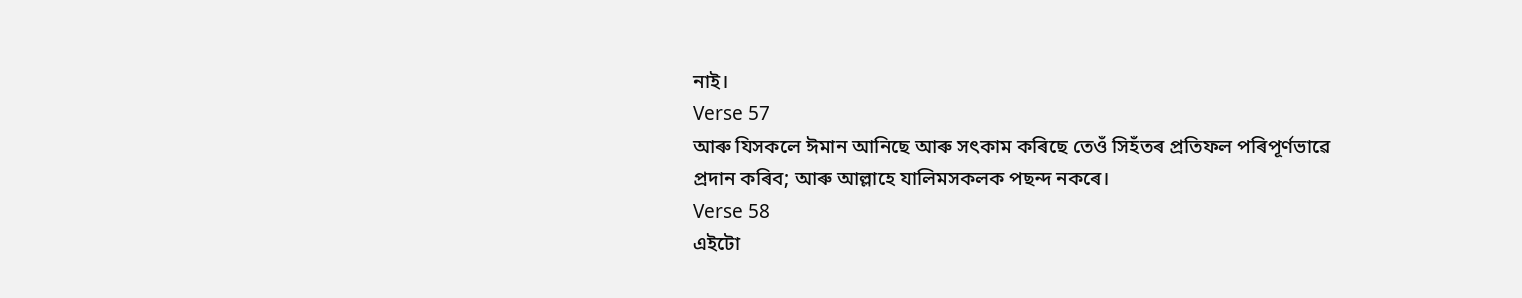নাই।
Verse 57
আৰু যিসকলে ঈমান আনিছে আৰু সৎকাম কৰিছে তেওঁ সিহঁতৰ প্ৰতিফল পৰিপূৰ্ণভাৱে প্ৰদান কৰিব; আৰু আল্লাহে যালিমসকলক পছন্দ নকৰে।
Verse 58
এইটো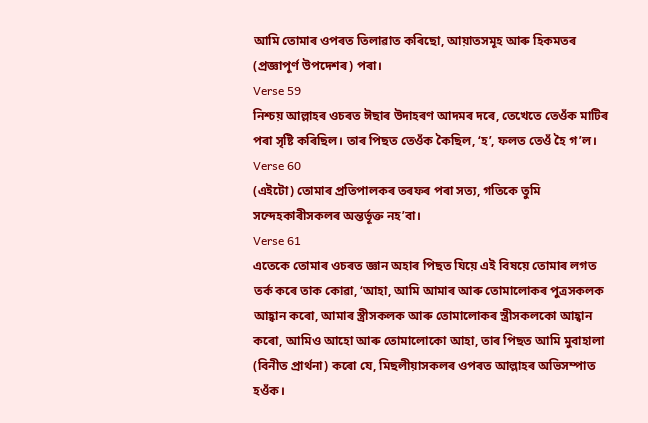আমি তোমাৰ ওপৰত তিলাৱাত কৰিছো, আয়াতসমূহ আৰু হিকমতৰ (প্ৰজ্ঞাপূৰ্ণ উপদেশৰ) পৰা।
Verse 59
নিশ্চয় আল্লাহৰ ওচৰত ঈছাৰ উদাহৰণ আদমৰ দৰে, তেখেতে তেওঁক মাটিৰ পৰা সৃষ্টি কৰিছিল। তাৰ পিছত তেওঁক কৈছিল, ‘হ’, ফলত তেওঁ হৈ গ’ল।
Verse 60
(এইটো) তোমাৰ প্ৰতিপালকৰ তৰফৰ পৰা সত্য, গতিকে তুমি সন্দেহকাৰীসকলৰ অন্তৰ্ভূক্ত নহ’বা।
Verse 61
এতেকে তোমাৰ ওচৰত জ্ঞান অহাৰ পিছত যিয়ে এই বিষয়ে তোমাৰ লগত তৰ্ক কৰে তাক কোৱা, ‘আহা, আমি আমাৰ আৰু তোমালোকৰ পুত্ৰসকলক আহ্বান কৰো, আমাৰ স্ত্ৰীসকলক আৰু তোমালোকৰ স্ত্ৰীসকলকো আহ্বান কৰো, আমিও আহো আৰু তোমালোকো আহা, তাৰ পিছত আমি মুবাহালা (বিনীত প্ৰাৰ্থনা) কৰো যে, মিছলীয়াসকলৰ ওপৰত আল্লাহৰ অভিসম্পাত হওঁক।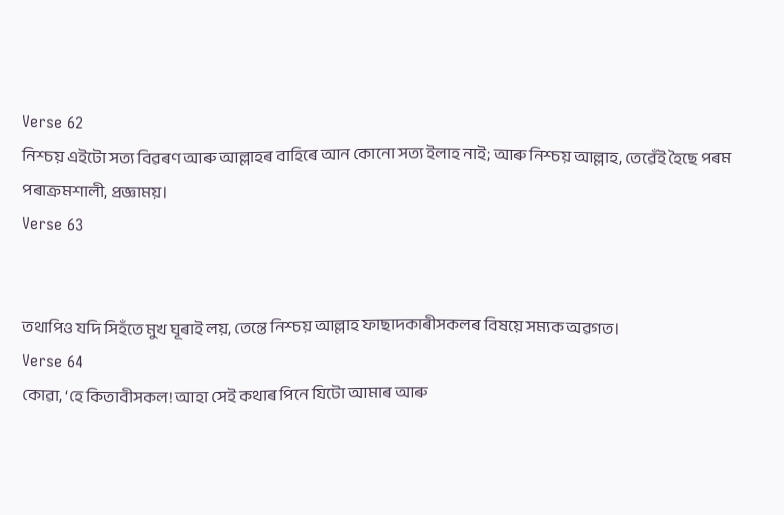Verse 62
নিশ্চয় এইটো সত্য বিৱৰণ আৰু আল্লাহৰ বাহিৰে আন কোনো সত্য ইলাহ নাই; আৰু নিশ্চয় আল্লাহ, তেৱেঁই হৈছে পৰম পৰাক্ৰমশালী, প্ৰজ্ঞাময়।
Verse 63


তথাপিও যদি সিহঁতে মুখ ঘূৰাই লয়, তেন্তে নিশ্চয় আল্লাহ ফাছাদকাৰীসকলৰ বিষয়ে সম্যক অৱগত।
Verse 64
কোৱা, ‘হে কিতাবীসকল! আহা সেই কথাৰ পিনে যিটো আমাৰ আৰু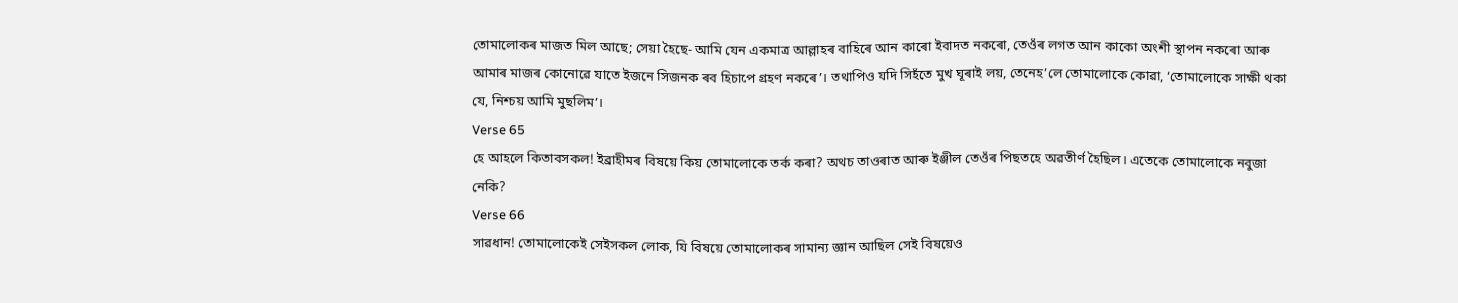তোমালোকৰ মাজত মিল আছে; সেয়া হৈছে- আমি যেন একমাত্ৰ আল্লাহৰ বাহিৰে আন কাৰো ইবাদত নকৰো, তেওঁৰ লগত আন কাকো অংশী স্থাপন নকৰো আৰু আমাৰ মাজৰ কোনোৱে যাতে ইজনে সিজনক ৰব হিচাপে গ্ৰহণ নকৰে’। তথাপিও যদি সিহঁতে মুখ ঘূৰাই লয়, তেনেহ’লে তোমালোকে কোৱা, ‘তোমালোকে সাক্ষী থকা যে, নিশ্চয় আমি মুছলিম’।
Verse 65
হে আহলে কিতাবসকল! ইব্ৰাহীমৰ বিষয়ে কিয় তোমালোকে তৰ্ক কৰা? অথচ তাওৰাত আৰু ইঞ্জীল তেওঁৰ পিছতহে অৱতীৰ্ণ হৈছিল। এতেকে তোমালোকে নবুজা নেকি?
Verse 66
সাৱধান! তোমালোকেই সেইসকল লোক, যি বিষয়ে তোমালোকৰ সামান্য জ্ঞান আছিল সেই বিষয়েও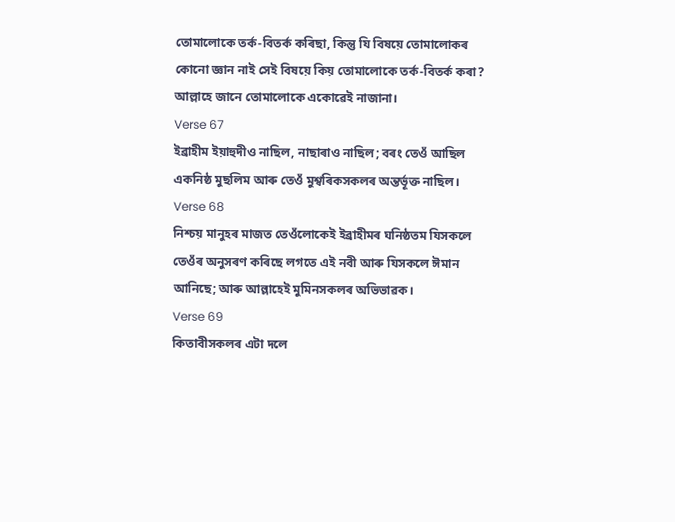তোমালোকে তৰ্ক-বিতৰ্ক কৰিছা, কিন্তু যি বিষয়ে তোমালোকৰ কোনো জ্ঞান নাই সেই বিষয়ে কিয় তোমালোকে তৰ্ক-বিতৰ্ক কৰা? আল্লাহে জানে তোমালোকে একোৱেই নাজানা।
Verse 67
ইব্ৰাহীম ইয়াহুদীও নাছিল, নাছাৰাও নাছিল; বৰং তেওঁ আছিল একনিষ্ঠ মুছলিম আৰু তেওঁ মুশ্বৰিকসকলৰ অন্তৰ্ভূক্ত নাছিল।
Verse 68
নিশ্চয় মানুহৰ মাজত তেওঁলোকেই ইব্ৰাহীমৰ ঘনিষ্ঠতম যিসকলে তেওঁৰ অনুসৰণ কৰিছে লগতে এই নবী আৰু যিসকলে ঈমান আনিছে; আৰু আল্লাহেই মুমিনসকলৰ অভিভাৱক।
Verse 69
কিতাবীসকলৰ এটা দলে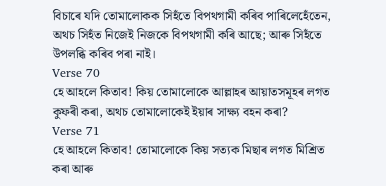বিচাৰে যদি তোমালোকক সিহঁতে বিপথগামী কৰিব পাৰিলেহেঁতেন, অথচ সিহঁত নিজেই নিজকে বিপথগামী কৰি আছে; আৰু সিহঁতে উপলব্ধি কৰিব পৰা নাই।
Verse 70
হে আহলে কিতাব! কিয় তোমালোকে আল্লাহৰ আয়াতসমূহৰ লগত কুফৰী কৰা, অথচ তোমালোকেই ইয়াৰ সাক্ষ্য বহন কৰা?
Verse 71
হে আহলে কিতাব! তোমালোকে কিয় সত্যক মিছাৰ লগত মিশ্ৰিত কৰা আৰু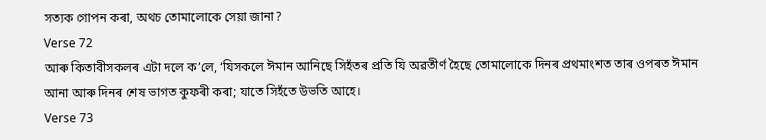সত্যক গোপন কৰা, অথচ তোমালোকে সেয়া জানা?
Verse 72
আৰু কিতাবীসকলৰ এটা দলে ক’লে, ‘যিসকলে ঈমান আনিছে সিহঁতৰ প্ৰতি যি অৱতীৰ্ণ হৈছে তোমালোকে দিনৰ প্ৰথমাংশত তাৰ ওপৰত ঈমান আনা আৰু দিনৰ শেষ ভাগত কুফৰী কৰা; যাতে সিহঁতে উভতি আহে।
Verse 73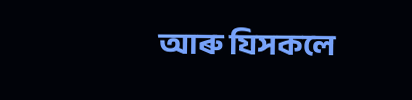আৰু যিসকলে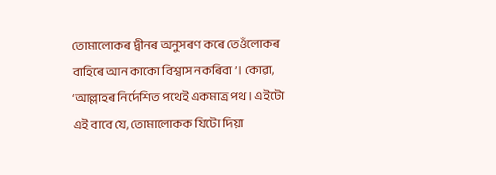তোমালোকৰ দ্বীনৰ অনুসৰণ কৰে তেওঁলোকৰ বাহিৰে আন কাকো বিশ্বাস নকৰিবা’। কোৱা, ‘আল্লাহৰ নিৰ্দেশিত পথেই একমাত্ৰ পথ। এইটো এই বাবে যে, তোমালোকক যিটো দিয়া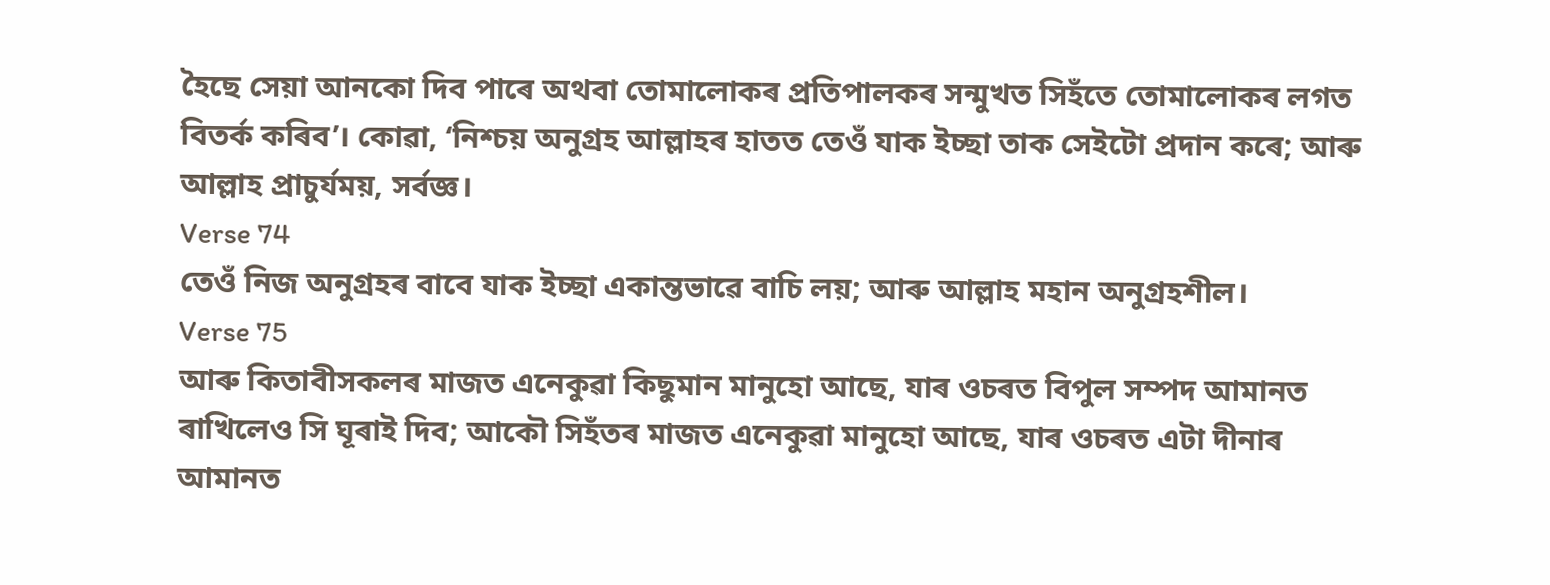হৈছে সেয়া আনকো দিব পাৰে অথবা তোমালোকৰ প্ৰতিপালকৰ সন্মুখত সিহঁতে তোমালোকৰ লগত বিতৰ্ক কৰিব’। কোৱা, ‘নিশ্চয় অনুগ্ৰহ আল্লাহৰ হাতত তেওঁ যাক ইচ্ছা তাক সেইটো প্ৰদান কৰে; আৰু আল্লাহ প্ৰাচুৰ্যময়, সৰ্বজ্ঞ।
Verse 74
তেওঁ নিজ অনুগ্ৰহৰ বাবে যাক ইচ্ছা একান্তভাৱে বাচি লয়; আৰু আল্লাহ মহান অনুগ্ৰহশীল।
Verse 75
আৰু কিতাবীসকলৰ মাজত এনেকুৱা কিছুমান মানুহো আছে, যাৰ ওচৰত বিপুল সম্পদ আমানত ৰাখিলেও সি ঘূৰাই দিব; আকৌ সিহঁতৰ মাজত এনেকুৱা মানুহো আছে, যাৰ ওচৰত এটা দীনাৰ আমানত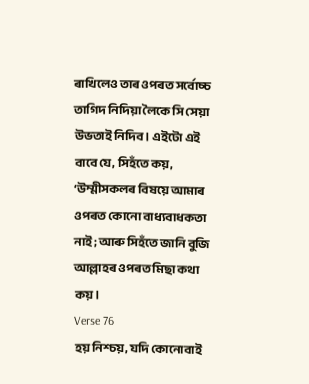ৰাখিলেও তাৰ ওপৰত সৰ্বোচ্চ তাগিদ নিদিয়া লৈকে সি সেয়া উভতাই নিদিব। এইটো এই বাবে যে, সিহঁতে কয়, ‘উম্মীসকলৰ বিষয়ে আমাৰ ওপৰত কোনো বাধ্যবাধকতা নাই; আৰু সিহঁতে জানি বুজি আল্লাহৰ ওপৰত মিছা কথা কয়।
Verse 76
হয় নিশ্চয়, যদি কোনোবাই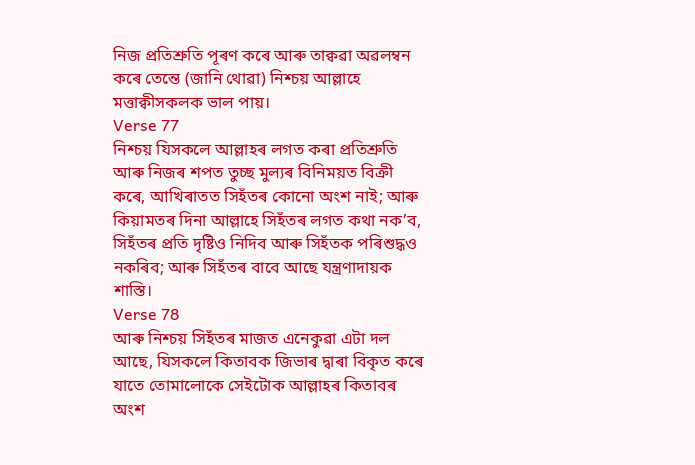নিজ প্ৰতিশ্ৰুতি পূৰণ কৰে আৰু তাক্বৱা অৱলম্বন কৰে তেন্তে (জানি থোৱা) নিশ্চয় আল্লাহে মত্তাক্বীসকলক ভাল পায়।
Verse 77
নিশ্চয় যিসকলে আল্লাহৰ লগত কৰা প্ৰতিশ্ৰুতি আৰু নিজৰ শপত তুচ্ছ মুল্যৰ বিনিময়ত বিক্ৰী কৰে, আখিৰাতত সিহঁতৰ কোনো অংশ নাই; আৰু কিয়ামতৰ দিনা আল্লাহে সিহঁতৰ লগত কথা নক’ব, সিহঁতৰ প্ৰতি দৃষ্টিও নিদিব আৰু সিহঁতক পৰিশুদ্ধও নকৰিব; আৰু সিহঁতৰ বাবে আছে যন্ত্ৰণাদায়ক শাস্তি।
Verse 78
আৰু নিশ্চয় সিহঁতৰ মাজত এনেকুৱা এটা দল আছে, যিসকলে কিতাবক জিভাৰ দ্বাৰা বিকৃত কৰে যাতে তোমালোকে সেইটোক আল্লাহৰ কিতাবৰ অংশ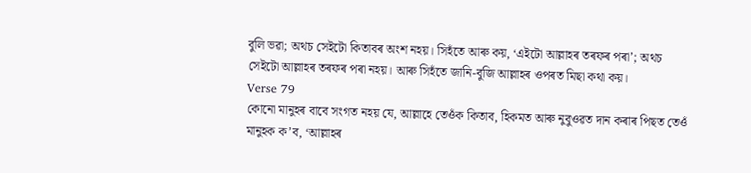বুলি ভৱা; অথচ সেইটো কিতাবৰ অংশ নহয়। সিহঁতে আৰু কয়, ‘এইটো আল্লাহৰ তৰফৰ পৰা’; অথচ সেইটো আল্লাহৰ তৰফৰ পৰা নহয়। আৰু সিহঁতে জানি-বুজি আল্লাহৰ ওপৰত মিছা কথা কয়।
Verse 79
কোনো মানুহৰ বাবে সংগত নহয় যে, আল্লাহে তেওঁক কিতাব, হিকমত আৰু নুবুওৱত দান কৰাৰ পিছত তেওঁ মানুহক ক’ব, ‘আল্লাহৰ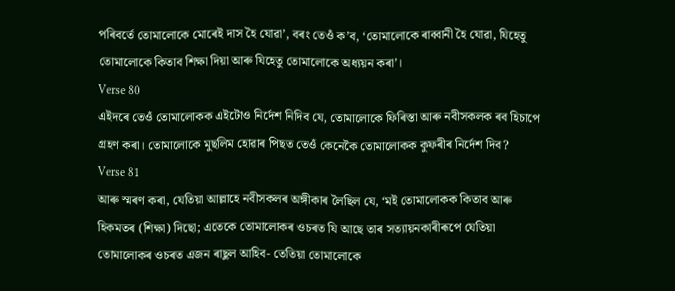পৰিবৰ্তে তোমালোকে মোৰেই দাস হৈ যোৱা’, বৰং তেওঁ ক’ব, ‘তোমালোকে ৰাব্বানী হৈ যোৱা, যিহেতু তোমালোকে কিতাব শিক্ষা দিয়া আৰু যিহেতু তোমালোকে অধ্যয়ন কৰা’।
Verse 80
এইদৰে তেওঁ তোমালোকক এইটোও নিৰ্দেশ নিদিব যে, তোমালোকে ফিৰিস্তা আৰু নবীসকলক ৰব হিচাপে গ্ৰহণ কৰা। তোমালোকে মুছলিম হোৱাৰ পিছত তেওঁ কেনেকৈ তোমালোকক কুফৰীৰ নিৰ্দেশ দিব?
Verse 81
আৰু স্মৰণ কৰা, যেতিয়া আল্লাহে নবীসকলৰ অঙ্গীকাৰ লৈছিল যে, ‘মই তোমালোকক কিতাব আৰু হিকমতৰ (শিক্ষা) দিছো; এতেকে তোমালোকৰ ওচৰত যি আছে তাৰ সত্যায়নকাৰীৰূপে যেতিয়া তোমালোকৰ ওচৰত এজন ৰাছুল আহিব- তেতিয়া তোমালোকে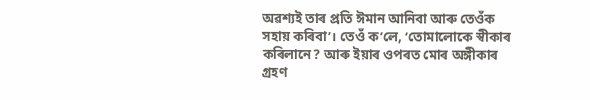অৱশ্যই তাৰ প্ৰতি ঈমান আনিবা আৰু তেওঁক সহায় কৰিবা’। তেওঁ ক’লে, ‘তোমালোকে স্বীকাৰ কৰিলানে? আৰু ইয়াৰ ওপৰত মোৰ অঙ্গীকাৰ গ্ৰহণ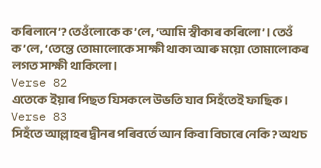কৰিলানে’? তেওঁলোকে ক’লে, ‘আমি স্বীকাৰ কৰিলো’। তেওঁ ক’লে, ‘তেন্তে তোমালোকে সাক্ষী থাকা আৰু ময়ো তোমালোকৰ লগত সাক্ষী থাকিলো।
Verse 82
এতেকে ইয়াৰ পিছত যিসকলে উভতি যাব সিহঁতেই ফাছিক।
Verse 83
সিহঁতে আল্লাহৰ দ্বীনৰ পৰিবৰ্তে আন কিবা বিচাৰে নেকি? অথচ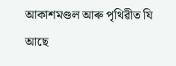আকাশমণ্ডল আৰু পৃথিৱীত যি আছে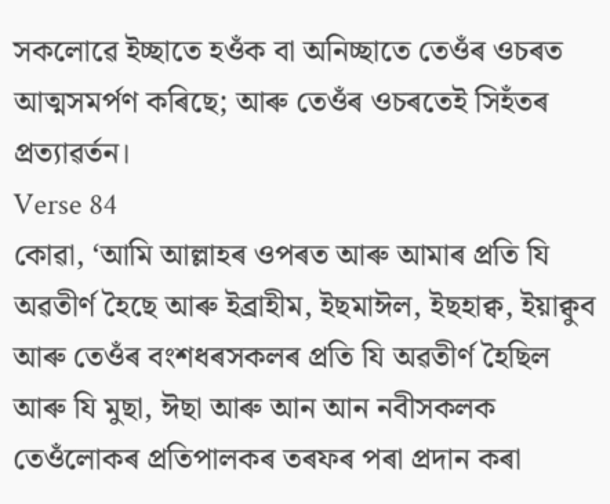সকলোৱে ইচ্ছাতে হওঁক বা অনিচ্ছাতে তেওঁৰ ওচৰত আত্মসমৰ্পণ কৰিছে; আৰু তেওঁৰ ওচৰতেই সিহঁতৰ প্ৰত্যাৱৰ্তন।
Verse 84
কোৱা, ‘আমি আল্লাহৰ ওপৰত আৰু আমাৰ প্ৰতি যি অৱতীৰ্ণ হৈছে আৰু ইব্ৰাহীম, ইছমাঈল, ইছহাক্ব, ইয়াক্বুব আৰু তেওঁৰ বংশধৰসকলৰ প্ৰতি যি অৱতীৰ্ণ হৈছিল আৰু যি মুছা, ঈছা আৰু আন আন নবীসকলক তেওঁলোকৰ প্ৰতিপালকৰ তৰফৰ পৰা প্ৰদান কৰা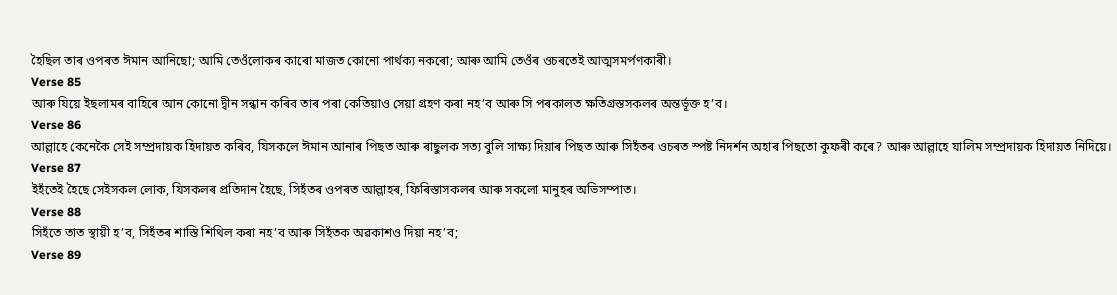হৈছিল তাৰ ওপৰত ঈমান আনিছো; আমি তেওঁলোকৰ কাৰো মাজত কোনো পাৰ্থক্য নকৰো; আৰু আমি তেওঁৰ ওচৰতেই আত্মসমৰ্পণকাৰী।
Verse 85
আৰু যিয়ে ইছলামৰ বাহিৰে আন কোনো দ্বীন সন্ধান কৰিব তাৰ পৰা কেতিয়াও সেয়া গ্ৰহণ কৰা নহ’ব আৰু সি পৰকালত ক্ষতিগ্ৰস্তসকলৰ অন্তৰ্ভূক্ত হ’ব।
Verse 86
আল্লাহে কেনেকৈ সেই সম্প্ৰদায়ক হিদায়ত কৰিব, যিসকলে ঈমান আনাৰ পিছত আৰু ৰাছুলক সত্য বুলি সাক্ষ্য দিয়াৰ পিছত আৰু সিহঁতৰ ওচৰত স্পষ্ট নিদৰ্শন অহাৰ পিছতো কুফৰী কৰে? আৰু আল্লাহে যালিম সম্প্ৰদায়ক হিদায়ত নিদিয়ে।
Verse 87
ইহঁতেই হৈছে সেইসকল লোক, যিসকলৰ প্ৰতিদান হৈছে, সিহঁতৰ ওপৰত আল্লাহৰ, ফিৰিস্তাসকলৰ আৰু সকলো মানুহৰ অভিসম্পাত।
Verse 88
সিহঁতে তাত স্থায়ী হ’ব, সিহঁতৰ শাস্তি শিথিল কৰা নহ’ব আৰু সিহঁতক অৱকাশও দিয়া নহ’ব;
Verse 89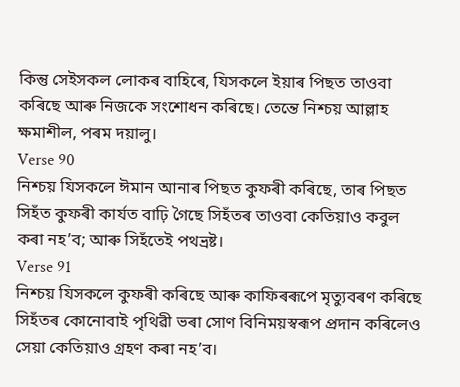কিন্তু সেইসকল লোকৰ বাহিৰে, যিসকলে ইয়াৰ পিছত তাওবা কৰিছে আৰু নিজকে সংশোধন কৰিছে। তেন্তে নিশ্চয় আল্লাহ ক্ষমাশীল, পৰম দয়ালু।
Verse 90
নিশ্চয় যিসকলে ঈমান আনাৰ পিছত কুফৰী কৰিছে, তাৰ পিছত সিহঁত কুফৰী কাৰ্যত বাঢ়ি গৈছে সিহঁতৰ তাওবা কেতিয়াও কবুল কৰা নহ’ব; আৰু সিহঁতেই পথভ্ৰষ্ট।
Verse 91
নিশ্চয় যিসকলে কুফৰী কৰিছে আৰু কাফিৰৰূপে মৃত্যুবৰণ কৰিছে সিহঁতৰ কোনোবাই পৃথিৱী ভৰা সোণ বিনিময়স্বৰূপ প্ৰদান কৰিলেও সেয়া কেতিয়াও গ্ৰহণ কৰা নহ’ব।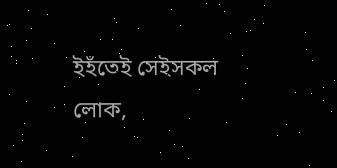ইহঁতেই সেইসকল লোক,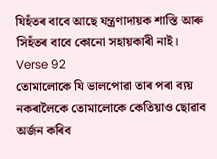যিহঁতৰ বাবে আছে যন্ত্ৰণাদায়ক শাস্তি আৰু সিহঁতৰ বাবে কোনো সহায়কাৰী নাই।
Verse 92
তোমালোকে যি ভালপোৱা তাৰ পৰা ব্যয় নকৰালৈকে তোমালোকে কেতিয়াও ছোৱাব অৰ্জন কৰিব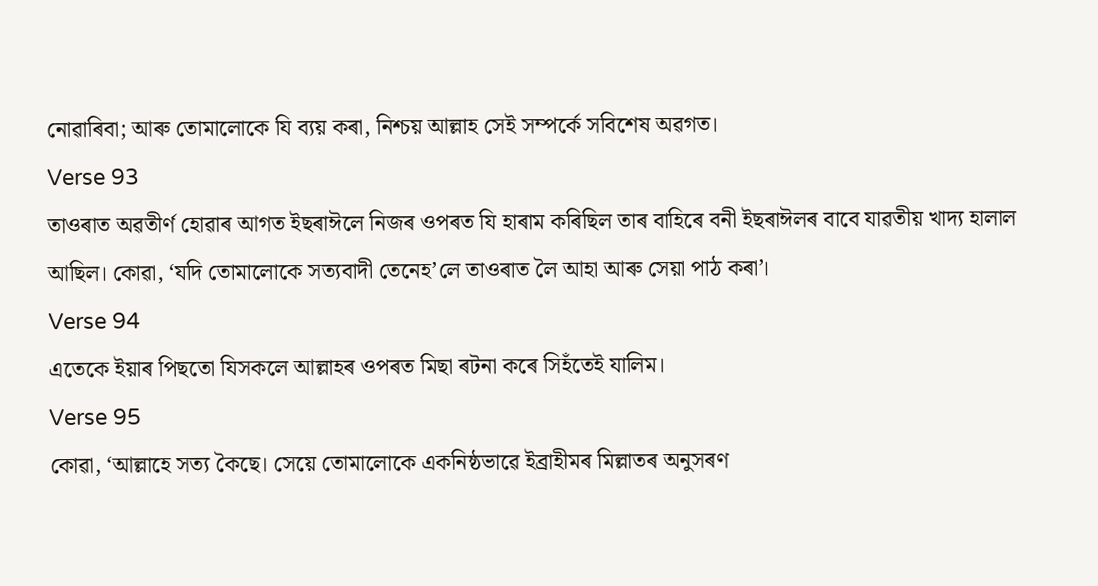নোৱাৰিবা; আৰু তোমালোকে যি ব্যয় কৰা, নিশ্চয় আল্লাহ সেই সম্পৰ্কে সবিশেষ অৱগত।
Verse 93
তাওৰাত অৱতীৰ্ণ হোৱাৰ আগত ইছৰাঈলে নিজৰ ওপৰত যি হাৰাম কৰিছিল তাৰ বাহিৰে বনী ইছৰাঈলৰ বাবে যাৱতীয় খাদ্য হালাল আছিল। কোৱা, ‘যদি তোমালোকে সত্যবাদী তেনেহ’লে তাওৰাত লৈ আহা আৰু সেয়া পাঠ কৰা’।
Verse 94
এতেকে ইয়াৰ পিছতো যিসকলে আল্লাহৰ ওপৰত মিছা ৰটনা কৰে সিহঁতেই যালিম।
Verse 95
কোৱা, ‘আল্লাহে সত্য কৈছে। সেয়ে তোমালোকে একনিষ্ঠভাৱে ইব্ৰাহীমৰ মিল্লাতৰ অনুসৰণ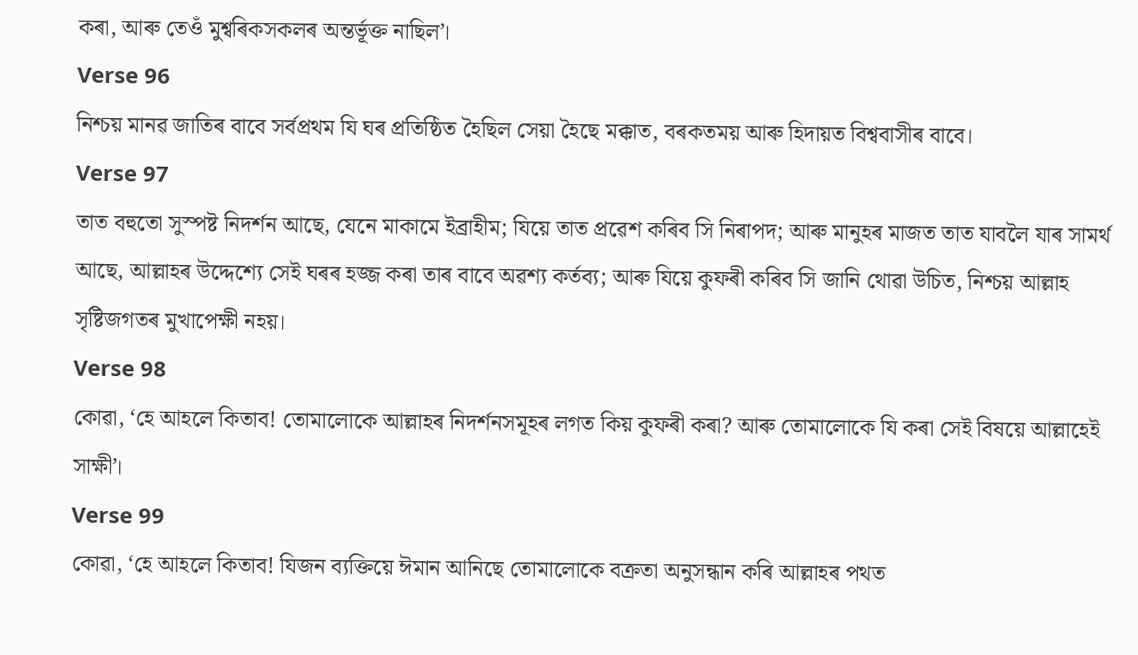কৰা, আৰু তেওঁ মুশ্বৰিকসকলৰ অন্তৰ্ভূক্ত নাছিল’।
Verse 96
নিশ্চয় মানৱ জাতিৰ বাবে সৰ্বপ্ৰথম যি ঘৰ প্ৰতিষ্ঠিত হৈছিল সেয়া হৈছে মক্কাত, বৰকতময় আৰু হিদায়ত বিশ্ববাসীৰ বাবে।
Verse 97
তাত বহুতো সুস্পষ্ট নিদৰ্শন আছে, যেনে মাকামে ইব্ৰাহীম; যিয়ে তাত প্ৰৱেশ কৰিব সি নিৰাপদ; আৰু মানুহৰ মাজত তাত যাবলৈ যাৰ সামৰ্থ আছে, আল্লাহৰ উদ্দেশ্যে সেই ঘৰৰ হজ্জ কৰা তাৰ বাবে অৱশ্য কৰ্তব্য; আৰু যিয়ে কুফৰী কৰিব সি জানি থোৱা উচিত, নিশ্চয় আল্লাহ সৃষ্টিজগতৰ মুখাপেক্ষী নহয়।
Verse 98
কোৱা, ‘হে আহলে কিতাব! তোমালোকে আল্লাহৰ নিদৰ্শনসমূহৰ লগত কিয় কুফৰী কৰা? আৰু তোমালোকে যি কৰা সেই বিষয়ে আল্লাহেই সাক্ষী’।
Verse 99
কোৱা, ‘হে আহলে কিতাব! যিজন ব্যক্তিয়ে ঈমান আনিছে তোমালোকে বক্ৰতা অনুসন্ধান কৰি আল্লাহৰ পথত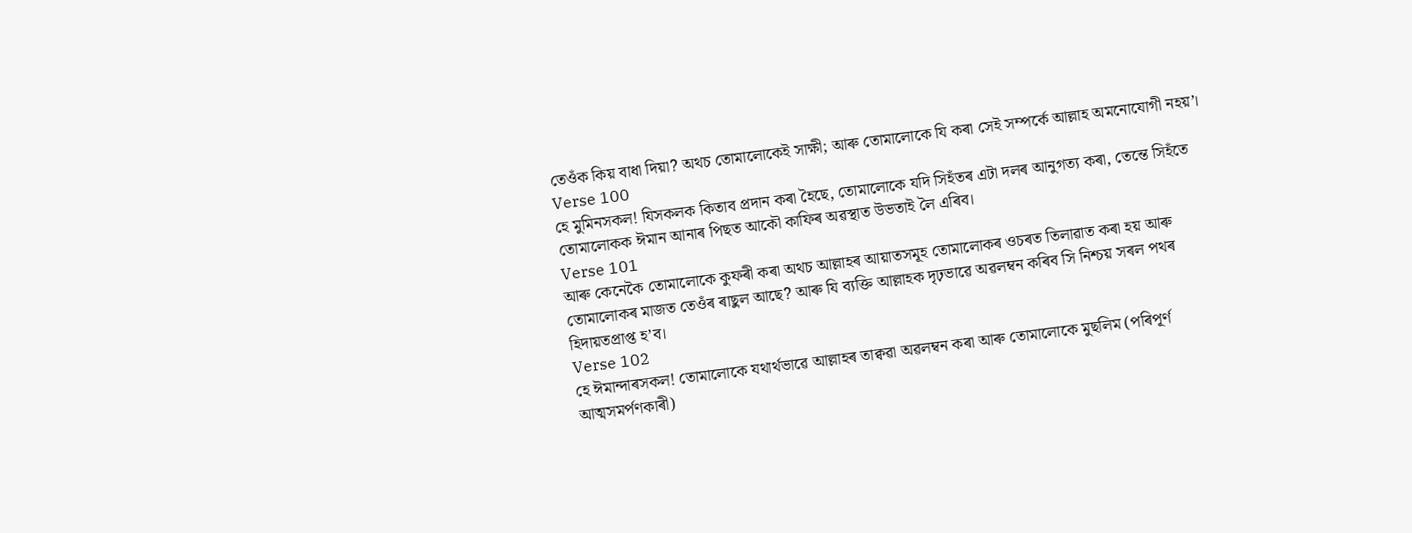তেওঁক কিয় বাধা দিয়া? অথচ তোমালোকেই সাক্ষী; আৰু তোমালোকে যি কৰা সেই সম্পৰ্কে আল্লাহ অমনোযোগী নহয়’।
Verse 100
হে মুমিনসকল! যিসকলক কিতাব প্ৰদান কৰা হৈছে, তোমালোকে যদি সিহঁতৰ এটা দলৰ আনুগত্য কৰা, তেন্তে সিহঁতে তোমালোকক ঈমান আনাৰ পিছত আকৌ কাফিৰ অৱস্থাত উভতাই লৈ এৰিব।
Verse 101
আৰু কেনেকৈ তোমালোকে কুফৰী কৰা অথচ আল্লাহৰ আয়াতসমূহ তোমালোকৰ ওচৰত তিলাৱাত কৰা হয় আৰু তোমালোকৰ মাজত তেওঁৰ ৰাছুল আছে? আৰু যি ব্যক্তি আল্লাহক দৃঢ়ভাৱে অৱলম্বন কৰিব সি নিশ্চয় সৰল পথৰ হিদায়তপ্ৰাপ্ত হ’ব।
Verse 102
হে ঈমান্দাৰসকল! তোমালোকে যথাৰ্থভাৱে আল্লাহৰ তাক্বৱা অৱলম্বন কৰা আৰু তোমালোকে মুছলিম (পৰিপূৰ্ণ আত্মসমৰ্পণকাৰী)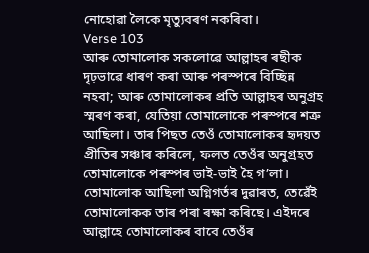নোহোৱা লৈকে মৃত্যুবৰণ নকৰিবা।
Verse 103
আৰু তোমালোক সকলোৱে আল্লাহৰ ৰছীক দৃঢ়ভাৱে ধাৰণ কৰা আৰু পৰস্পৰে বিচ্ছিন্ন নহবা; আৰু তোমালোকৰ প্ৰতি আল্লাহৰ অনুগ্ৰহ স্মৰণ কৰা, যেতিয়া তোমালোকে পৰস্পৰে শত্ৰু আছিলা। তাৰ পিছত তেওঁ তোমালোকৰ হৃদয়ত প্ৰীতিৰ সঞ্চাৰ কৰিলে, ফলত তেওঁৰ অনুগ্ৰহত তোমালোকে পৰস্পৰ ভাই-ভাই হৈ গ’লা। তোমালোক আছিলা অগ্নিগৰ্তৰ দুৱাৰত, তেৱেঁই তোমালোকক তাৰ পৰা ৰক্ষা কৰিছে। এইদৰে আল্লাহে তোমালোকৰ বাবে তেওঁৰ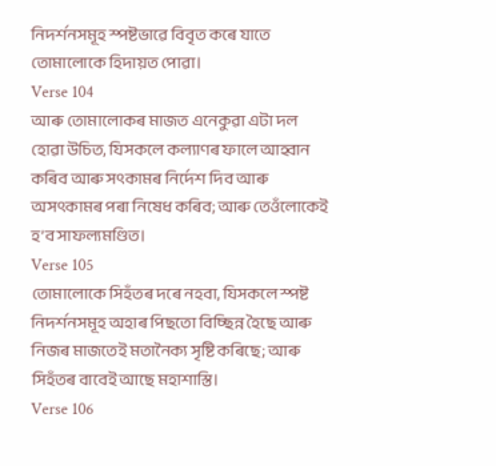নিদৰ্শনসমূহ স্পষ্টভাৱে বিবৃত কৰে যাতে তোমালোকে হিদায়ত পোৱা।
Verse 104
আৰু তোমালোকৰ মাজত এনেকুৱা এটা দল হোৱা উচিত, যিসকলে কল্যাণৰ ফালে আহ্বান কৰিব আৰু সৎকামৰ নিৰ্দেশ দিব আৰু অসৎকামৰ পৰা নিষেধ কৰিব; আৰু তেওঁলোকেই হ’ব সাফল্যমণ্ডিত।
Verse 105
তোমালোকে সিহঁতৰ দৰে নহবা, যিসকলে স্পষ্ট নিদৰ্শনসমূহ অহাৰ পিছতো বিচ্ছিন্ন হৈছে আৰু নিজৰ মাজতেই মতানৈক্য সৃষ্টি কৰিছে; আৰু সিহঁতৰ বাবেই আছে মহাশাস্তি।
Verse 106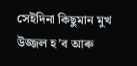সেইদিনা কিছুমান মুখ উজ্জল হ’ব আৰু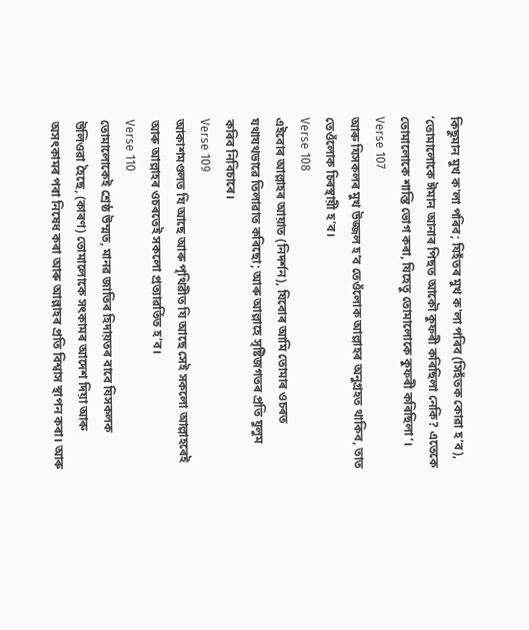কিছুমান মুখ ক'লা পৰিব; যিহঁতৰ মুখ ক'লা পৰিব (সিহঁতক কোৱা হ’ব), ‘তোমালোকে ঈমান আনাৰ পিছত আকৌ কুফৰী কৰিছিলা নেকি? এতেকে তোমালোকে শাস্তি ভোগ কৰা, যিহেতু তোমালোকে কুফৰী কৰিছিলা’।
Verse 107
আৰু যিসকলৰ মুখ উজ্জল হ’ব তেওঁলোক আল্লাহৰ অনুগ্ৰহত থাকিব, তাত তেওঁলোক চিৰস্থায়ী হ’ব।
Verse 108
এইবোৰ আল্লাহৰ আয়াত (নিদৰ্শন), যিবোৰ আমি তোমাৰ ওচৰত যথাযথভাৱে তিলাৱাত কৰিছো; আৰু আল্লাহে সৃষ্টিজগতৰ প্ৰতি যুলুম কৰিব নিবিচাৰে।
Verse 109
আকাশমণ্ডলত যি আছে আৰু পৃথিৱীত যি আছে সেই সকলো আল্লাহৰেই আৰু আল্লাহৰ ওচৰতেই সকলো প্ৰত্যাৱৰ্তিত হ’ব।
Verse 110
তোমালোকেই শ্ৰেষ্ঠ উম্মত, মানৱ জাতিৰ হিদায়তৰ বাবে যিসকলক উলিওৱা হৈছে, (কাৰণ) তোমালোকে সৎকামৰ আদেশ দিয়া আৰু অসৎকামৰ পৰা নিষেধ কৰা আৰু আল্লাহৰ প্ৰতি বিশ্বাস স্থাপন কৰা। আৰু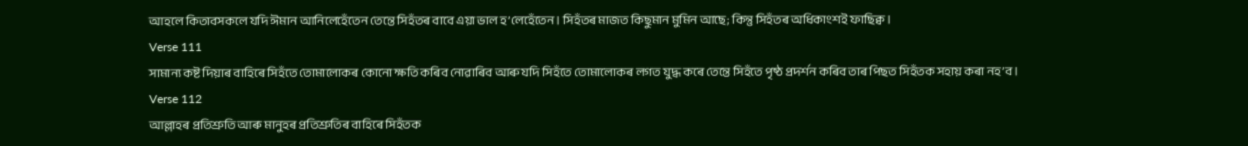আহলে কিতাবসকলে যদি ঈমান আনিলেহেঁতেন তেন্তে সিহঁতৰ বাবে এয়া ভাল হ’লেহেঁতেন। সিহঁতৰ মাজত কিছুমান মুমিন আছে; কিন্তু সিহঁতৰ অধিকাংশই ফাছিক্ব।
Verse 111
সামান্য কষ্ট দিয়াৰ বাহিৰে সিহঁতে তোমালোকৰ কোনো ক্ষতি কৰিব নোৱাৰিব আৰু যদি সিহঁতে তোমালোকৰ লগত যুদ্ধ কৰে তেন্তে সিহঁতে পৃষ্ঠ প্ৰদৰ্শন কৰিব তাৰ পিছত সিহঁতক সহায় কৰা নহ’ব।
Verse 112
আল্লাহৰ প্ৰতিশ্ৰুতি আৰু মানুহৰ প্ৰতিশ্ৰুতিৰ বাহিৰে সিহঁতক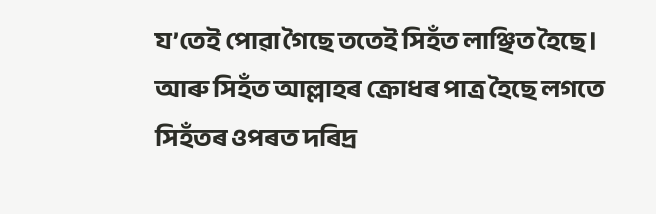য’তেই পোৱা গৈছে ততেই সিহঁত লাঞ্ছিত হৈছে। আৰু সিহঁত আল্লাহৰ ক্ৰোধৰ পাত্ৰ হৈছে লগতে সিহঁতৰ ওপৰত দৰিদ্ৰ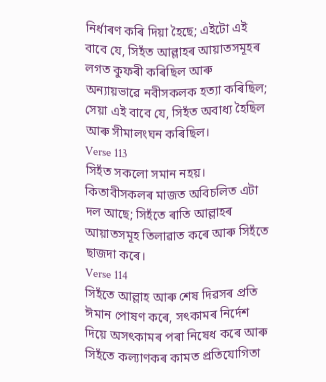নিৰ্ধাৰণ কৰি দিয়া হৈছে; এইটো এই বাবে যে, সিহঁত আল্লাহৰ আয়াতসমূহৰ লগত কুফৰী কৰিছিল আৰু অন্যায়ভাৱে নবীসকলক হত্যা কৰিছিল; সেয়া এই বাবে যে, সিহঁত অবাধ্য হৈছিল আৰু সীমালংঘন কৰিছিল।
Verse 113
সিহঁত সকলো সমান নহয়। কিতাবীসকলৰ মাজত অবিচলিত এটা দল আছে; সিহঁতে ৰাতি আল্লাহৰ আয়াতসমূহ তিলাৱাত কৰে আৰু সিহঁতে ছাজদা কৰে।
Verse 114
সিহঁতে আল্লাহ আৰু শেষ দিৱসৰ প্ৰতি ঈমান পোষণ কৰে, সৎকামৰ নিৰ্দেশ দিয়ে অসৎকামৰ পৰা নিষেধ কৰে আৰু সিহঁতে কল্যাণকৰ কামত প্ৰতিযোগিতা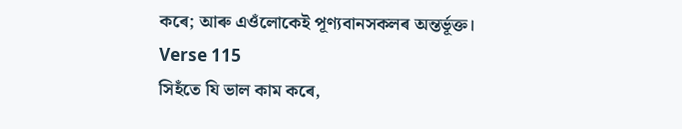কৰে; আৰু এওঁলোকেই পূণ্যবানসকলৰ অন্তৰ্ভূক্ত।
Verse 115
সিহঁতে যি ভাল কাম কৰে,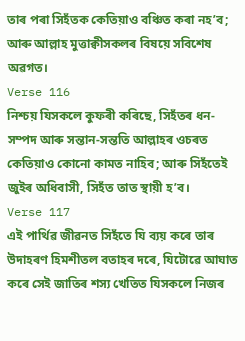তাৰ পৰা সিহঁতক কেতিয়াও বঞ্চিত কৰা নহ’ব; আৰু আল্লাহ মুত্তাক্বীসকলৰ বিষয়ে সবিশেষ অৱগত।
Verse 116
নিশ্চয় যিসকলে কুফৰী কৰিছে, সিহঁতৰ ধন-সম্পদ আৰু সন্তান-সন্ততি আল্লাহৰ ওচৰত কেতিয়াও কোনো কামত নাহিব; আৰু সিহঁতেই জুইৰ অধিবাসী, সিহঁত তাত স্থায়ী হ’ব।
Verse 117
এই পাৰ্থিৱ জীৱনত সিহঁতে যি ব্যয় কৰে তাৰ উদাহৰণ হিমশীতল বতাহৰ দৰে, যিটোৱে আঘাত কৰে সেই জাতিৰ শস্য খেতিত যিসকলে নিজৰ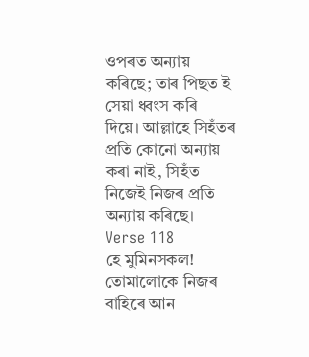ওপৰত অন্যায় কৰিছে; তাৰ পিছত ই সেয়া ধ্বংস কৰি দিয়ে। আল্লাহে সিহঁতৰ প্ৰতি কোনো অন্যায় কৰা নাই, সিহঁত নিজেই নিজৰ প্ৰতি অন্যায় কৰিছে।
Verse 118
হে মুমিনসকল! তোমালোকে নিজৰ বাহিৰে আন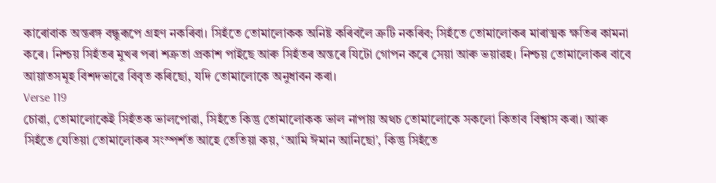কাৰোবাক অন্তৰঙ্গ বন্ধুৰূপে গ্ৰহণ নকৰিবা। সিহঁতে তোমালোকক অনিষ্ট কৰিবলৈ ত্ৰুটি নকৰিব; সিহঁতে তোমালোকৰ মাৰাত্মক ক্ষতিৰ কামনা কৰে। নিশ্চয় সিহঁতৰ মুখৰ পৰা শত্ৰুতা প্ৰকাশ পাইছে আৰু সিহঁতৰ অন্তৰে যিটো গোপন কৰে সেয়া আৰু ভয়াৱহ। নিশ্চয় তোমালোকৰ বাবে আয়াতসমূহ বিশদভাৱে বিবৃত কৰিছো, যদি তোমালোকে অনুধাবন কৰা।
Verse 119
চোৱা, তোমালোকেই সিহঁতক ভালপোৱা, সিহঁতে কিন্তু তোমালোকক ভাল নাপায় অথচ তোমালোকে সকলো কিতাব বিশ্বাস কৰা। আৰু সিহঁতে যেতিয়া তোমালোকৰ সংস্পৰ্শত আহে তেতিয়া কয়, ‘আমি ঈমান আনিছো’, কিন্তু সিহঁতে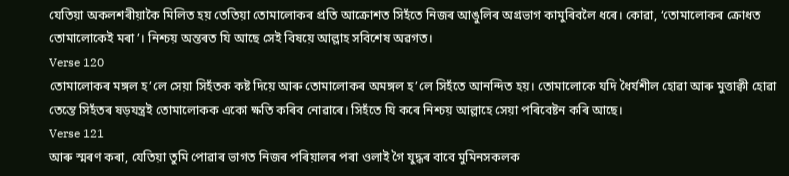যেতিয়া অকলশৰীয়াকৈ মিলিত হয় তেতিয়া তোমালোকৰ প্ৰতি আক্ৰোশত সিহঁতে নিজৰ আঙুলিৰ অগ্ৰভাগ কামুৰিবলৈ ধৰে। কোৱা, ‘তোমালোকৰ ক্ৰোধত তোমালোকেই মৰা’। নিশ্চয় অন্তৰত যি আছে সেই বিষয়ে আল্লাহ সবিশেষ অৱগত।
Verse 120
তোমালোকৰ মঙ্গল হ’লে সেয়া সিহঁতক কষ্ট দিয়ে আৰু তোমালোকৰ অমঙ্গল হ’লে সিহঁতে আনন্দিত হয়। তোমালোকে যদি ধৈৰ্যশীল হোৱা আৰু মুত্তাক্বী হোৱা তেন্তে সিহঁতৰ ষড়যন্ত্ৰই তোমালোকক একো ক্ষতি কৰিব নোৱাৰে। সিহঁতে যি কৰে নিশ্চয় আল্লাহে সেয়া পৰিবেষ্টন কৰি আছে।
Verse 121
আৰু স্মৰণ কৰা, যেতিয়া তুমি পোৱাৰ ভাগত নিজৰ পৰিয়ালৰ পৰা ওলাই গৈ যুদ্ধৰ বাবে মুমিনসকলক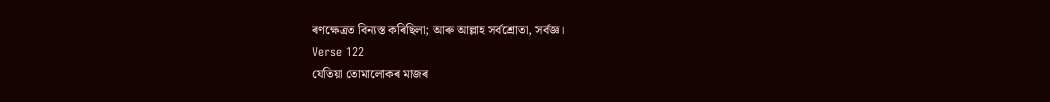ৰণক্ষেত্ৰত বিন্যস্ত কৰিছিলা; আৰু আল্লাহ সৰ্বশ্ৰোতা, সৰ্বজ্ঞ।
Verse 122
যেতিয়া তোমালোকৰ মাজৰ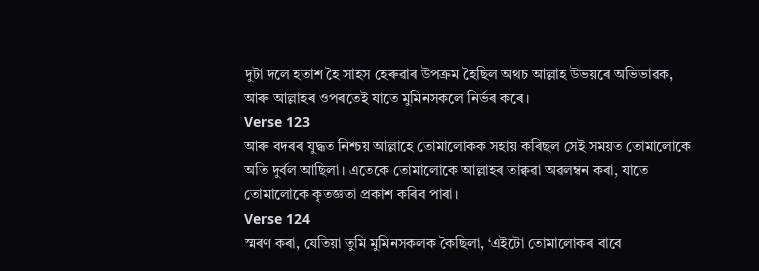দুটা দলে হতাশ হৈ সাহস হেৰুৱাৰ উপক্ৰম হৈছিল অথচ আল্লাহ উভয়ৰে অভিভাৱক, আৰু আল্লাহৰ ওপৰতেই যাতে মুমিনসকলে নিৰ্ভৰ কৰে।
Verse 123
আৰু বদৰৰ যুদ্ধত নিশ্চয় আল্লাহে তোমালোকক সহায় কৰিছল সেই সময়ত তোমালোকে অতি দুৰ্বল আছিলা। এতেকে তোমালোকে আল্লাহৰ তাক্বৱা অৱলম্বন কৰা, যাতে তোমালোকে কৃতজ্ঞতা প্ৰকাশ কৰিব পাৰা।
Verse 124
স্মৰণ কৰা, যেতিয়া তুমি মুমিনসকলক কৈছিলা, ‘এইটো তোমালোকৰ বাবে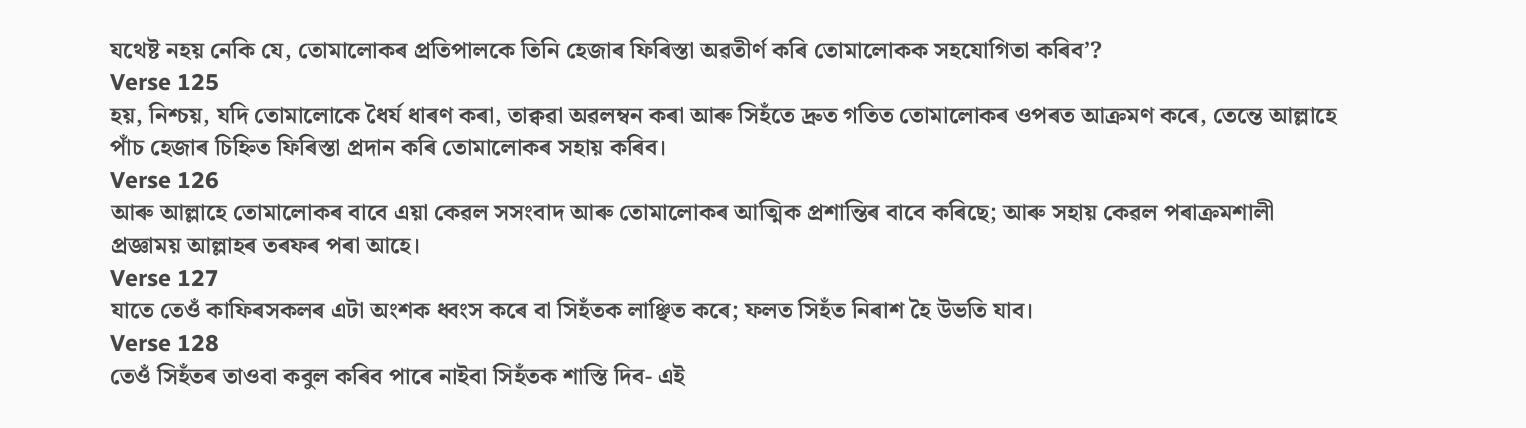যথেষ্ট নহয় নেকি যে, তোমালোকৰ প্ৰতিপালকে তিনি হেজাৰ ফিৰিস্তা অৱতীৰ্ণ কৰি তোমালোকক সহযোগিতা কৰিব’?
Verse 125
হয়, নিশ্চয়, যদি তোমালোকে ধৈৰ্য ধাৰণ কৰা, তাক্বৱা অৱলম্বন কৰা আৰু সিহঁতে দ্ৰুত গতিত তোমালোকৰ ওপৰত আক্ৰমণ কৰে, তেন্তে আল্লাহে পাঁচ হেজাৰ চিহ্নিত ফিৰিস্তা প্ৰদান কৰি তোমালোকৰ সহায় কৰিব।
Verse 126
আৰু আল্লাহে তোমালোকৰ বাবে এয়া কেৱল সসংবাদ আৰু তোমালোকৰ আত্মিক প্ৰশান্তিৰ বাবে কৰিছে; আৰু সহায় কেৱল পৰাক্ৰমশালী প্ৰজ্ঞাময় আল্লাহৰ তৰফৰ পৰা আহে।
Verse 127
যাতে তেওঁ কাফিৰসকলৰ এটা অংশক ধ্বংস কৰে বা সিহঁতক লাঞ্ছিত কৰে; ফলত সিহঁত নিৰাশ হৈ উভতি যাব।
Verse 128
তেওঁ সিহঁতৰ তাওবা কবুল কৰিব পাৰে নাইবা সিহঁতক শাস্তি দিব- এই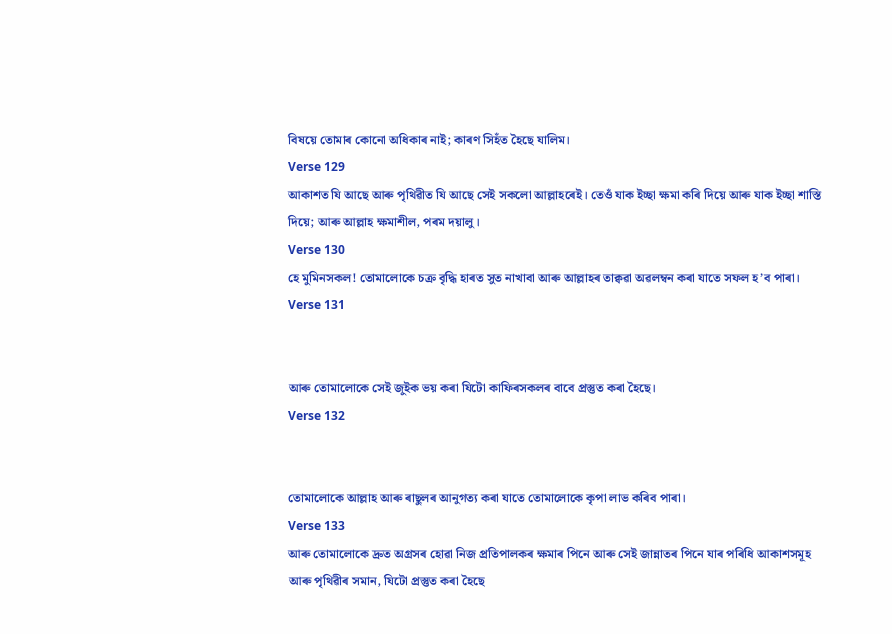বিষয়ে তোমাৰ কোনো অধিকাৰ নাই; কাৰণ সিহঁত হৈছে যালিম।
Verse 129
আকাশত যি আছে আৰু পৃথিৱীত যি আছে সেই সকলো আল্লাহৰেই। তেওঁ যাক ইচ্ছা ক্ষমা কৰি দিয়ে আৰু যাক ইচ্ছা শাস্তি দিয়ে; আৰু আল্লাহ ক্ষমাশীল, পৰম দয়ালু।
Verse 130
হে মুমিনসকল! তোমালোকে চক্ৰ বৃদ্ধি হাৰত সুত নাখাবা আৰু আল্লাহৰ তাক্বৱা অৱলম্বন কৰা যাতে সফল হ’ব পাৰা।
Verse 131


আৰু তোমালোকে সেই জুইক ভয় কৰা যিটো কাফিৰসকলৰ বাবে প্ৰস্তুত কৰা হৈছে।
Verse 132


তোমালোকে আল্লাহ আৰু ৰাছুলৰ আনুগত্য কৰা যাতে তোমালোকে কৃপা লাভ কৰিব পাৰা।
Verse 133
আৰু তোমালোকে দ্ৰুত অগ্ৰসৰ হোৱা নিজ প্ৰতিপালকৰ ক্ষমাৰ পিনে আৰু সেই জান্নাতৰ পিনে যাৰ পৰিধি আকাশসমূহ আৰু পৃথিৱীৰ সমান, যিটো প্ৰস্তুত কৰা হৈছে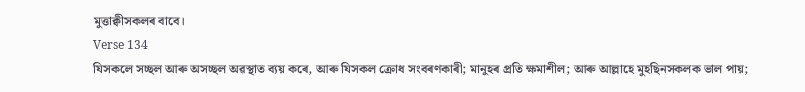মুত্তাক্বীসকলৰ বাবে।
Verse 134
যিসকলে সচ্ছল আৰু অসচ্ছল অৱস্থাত ব্যয় কৰে, আৰু যিসকল ক্ৰোধ সংবৰণকাৰী; মানুহৰ প্ৰতি ক্ষমাশীল; আৰু আল্লাহে মুহছিনসকলক ভাল পায়;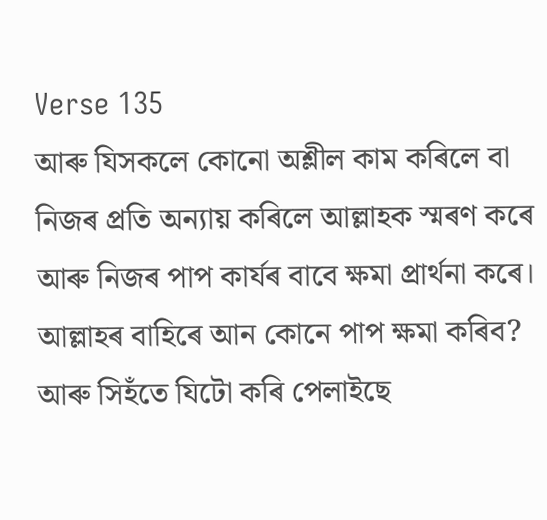Verse 135
আৰু যিসকলে কোনো অশ্লীল কাম কৰিলে বা নিজৰ প্ৰতি অন্যায় কৰিলে আল্লাহক স্মৰণ কৰে আৰু নিজৰ পাপ কাৰ্যৰ বাবে ক্ষমা প্ৰাৰ্থনা কৰে। আল্লাহৰ বাহিৰে আন কোনে পাপ ক্ষমা কৰিব? আৰু সিহঁতে যিটো কৰি পেলাইছে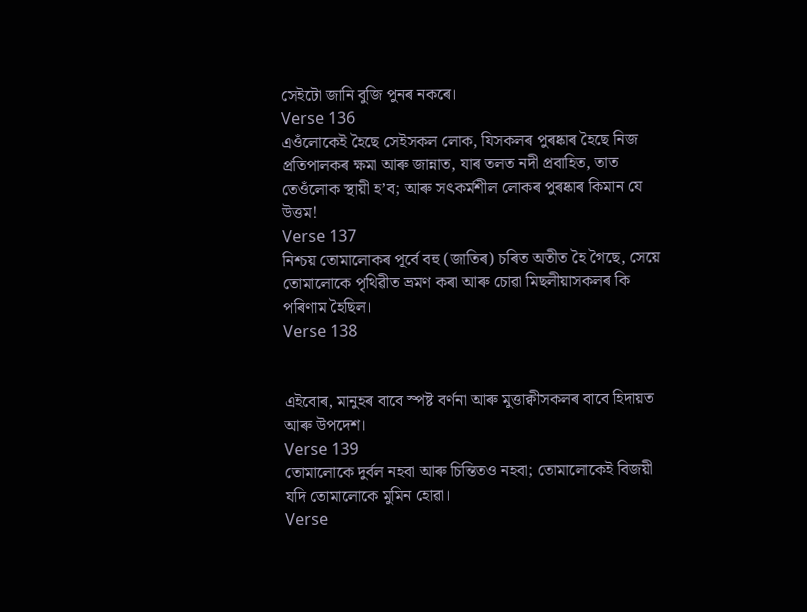সেইটো জানি বুজি পুনৰ নকৰে।
Verse 136
এওঁলোকেই হৈছে সেইসকল লোক, যিসকলৰ পুৰষ্কাৰ হৈছে নিজ প্ৰতিপালকৰ ক্ষমা আৰু জান্নাত, যাৰ তলত নদী প্ৰবাহিত, তাত তেওঁলোক স্থায়ী হ’ব; আৰু সৎকৰ্মশীল লোকৰ পুৰষ্কাৰ কিমান যে উত্তম!
Verse 137
নিশ্চয় তোমালোকৰ পূৰ্বে বহু (জাতিৰ) চৰিত অতীত হৈ গৈছে, সেয়ে তোমালোকে পৃথিৱীত ভ্ৰমণ কৰা আৰু চোৱা মিছলীয়াসকলৰ কি পৰিণাম হৈছিল।
Verse 138


এইবোৰ, মানুহৰ বাবে স্পষ্ট বৰ্ণনা আৰু মুত্তাক্বীসকলৰ বাবে হিদায়ত আৰু উপদেশ।
Verse 139
তোমালোকে দুৰ্বল নহবা আৰু চিন্তিতও নহবা; তোমালোকেই বিজয়ী যদি তোমালোকে মুমিন হোৱা।
Verse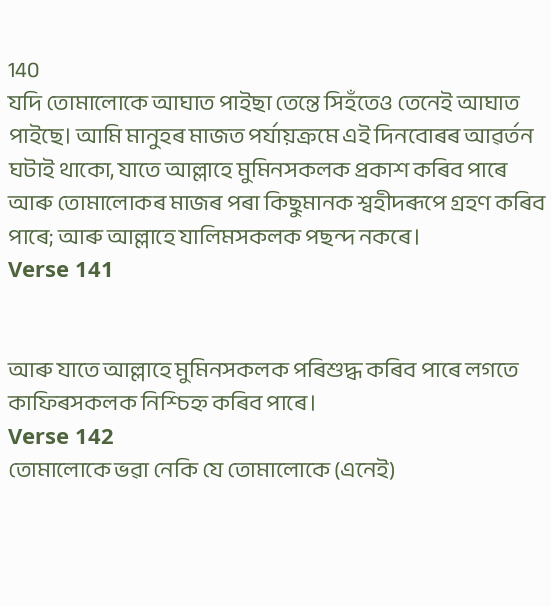140
যদি তোমালোকে আঘাত পাইছা তেন্তে সিহঁতেও তেনেই আঘাত পাইছে। আমি মানুহৰ মাজত পৰ্যায়ক্ৰমে এই দিনবোৰৰ আৱৰ্তন ঘটাই থাকো, যাতে আল্লাহে মুমিনসকলক প্ৰকাশ কৰিব পাৰে আৰু তোমালোকৰ মাজৰ পৰা কিছুমানক শ্বহীদৰূপে গ্ৰহণ কৰিব পাৰে; আৰু আল্লাহে যালিমসকলক পছন্দ নকৰে।
Verse 141


আৰু যাতে আল্লাহে মুমিনসকলক পৰিশুদ্ধ কৰিব পাৰে লগতে কাফিৰসকলক নিশ্চিহ্ন কৰিব পাৰে।
Verse 142
তোমালোকে ভৱা নেকি যে তোমালোকে (এনেই)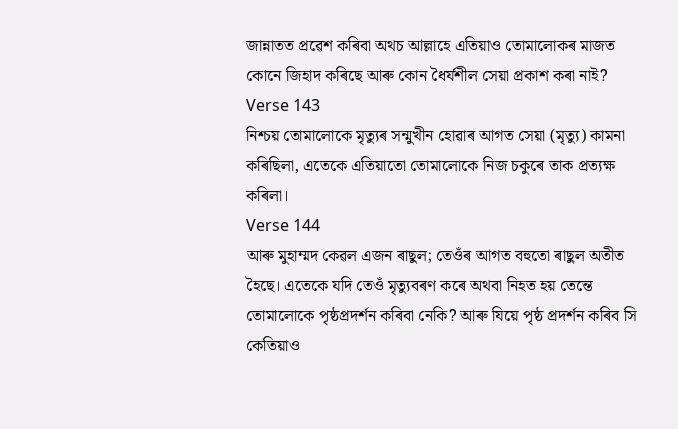জান্নাতত প্ৰৱেশ কৰিবা অথচ আল্লাহে এতিয়াও তোমালোকৰ মাজত কোনে জিহাদ কৰিছে আৰু কোন ধৈৰ্যশীল সেয়া প্ৰকাশ কৰা নাই?
Verse 143
নিশ্চয় তোমালোকে মৃত্যুৰ সন্মুখীন হোৱাৰ আগত সেয়া (মৃত্যু) কামনা কৰিছিলা, এতেকে এতিয়াতো তোমালোকে নিজ চকুৰে তাক প্ৰত্যক্ষ কৰিলা।
Verse 144
আৰু মুহাম্মদ কেৱল এজন ৰাছুল; তেওঁৰ আগত বহুতো ৰাছুল অতীত হৈছে। এতেকে যদি তেওঁ মৃত্যুবৰণ কৰে অথবা নিহত হয় তেন্তে তোমালোকে পৃষ্ঠপ্ৰদৰ্শন কৰিবা নেকি? আৰু যিয়ে পৃষ্ঠ প্ৰদৰ্শন কৰিব সি কেতিয়াও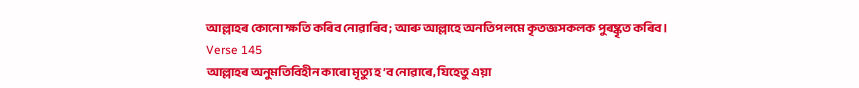আল্লাহৰ কোনো ক্ষতি কৰিব নোৱাৰিব; আৰু আল্লাহে অনতিপলমে কৃতজ্ঞসকলক পুৰষ্কৃত কৰিব।
Verse 145
আল্লাহৰ অনুমতিবিহীন কাৰো মৃত্যু হ’ব নোৱাৰে, যিহেতু এয়া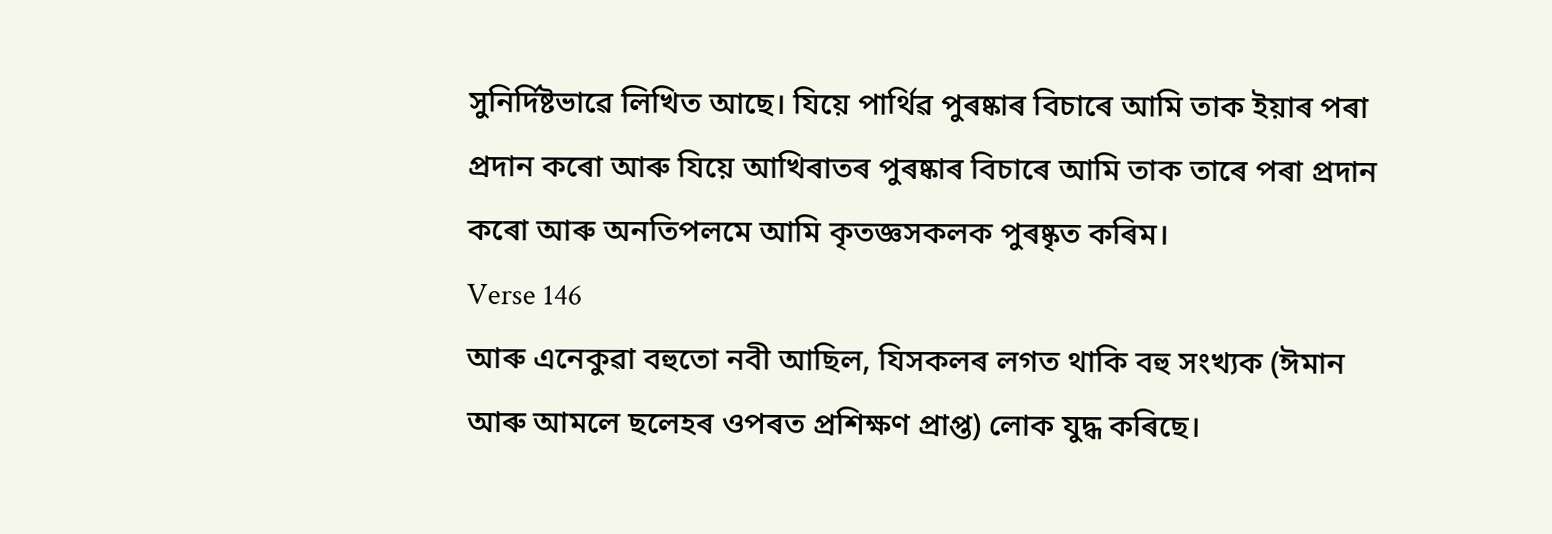সুনিৰ্দিষ্টভাৱে লিখিত আছে। যিয়ে পাৰ্থিৱ পুৰষ্কাৰ বিচাৰে আমি তাক ইয়াৰ পৰা প্ৰদান কৰো আৰু যিয়ে আখিৰাতৰ পুৰষ্কাৰ বিচাৰে আমি তাক তাৰে পৰা প্ৰদান কৰো আৰু অনতিপলমে আমি কৃতজ্ঞসকলক পুৰষ্কৃত কৰিম।
Verse 146
আৰু এনেকুৱা বহুতো নবী আছিল, যিসকলৰ লগত থাকি বহু সংখ্যক (ঈমান আৰু আমলে ছলেহৰ ওপৰত প্ৰশিক্ষণ প্ৰাপ্ত) লোক যুদ্ধ কৰিছে।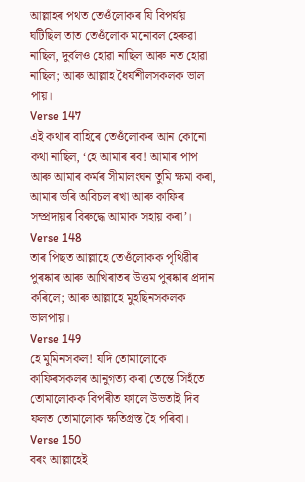আল্লাহৰ পথত তেওঁলোকৰ যি বিপৰ্যয় ঘটিছিল তাত তেওঁলোক মনোবল হেৰুৱা নাছিল, দুৰ্বলও হোৱা নাছিল আৰু নত হোৱা নাছিল; আৰু আল্লাহ ধৈৰ্যশীলসকলক ভাল পায়।
Verse 147
এই কথাৰ বাহিৰে তেওঁলোকৰ আন কোনো কথা নাছিল, ‘হে আমাৰ ৰব! আমাৰ পাপ আৰু আমাৰ কৰ্মৰ সীমালংঘন তুমি ক্ষমা কৰা, আমাৰ ভৰি অবিচল ৰখা আৰু কাফিৰ সম্প্ৰদায়ৰ বিৰুদ্ধে আমাক সহায় কৰা’।
Verse 148
তাৰ পিছত আল্লাহে তেওঁলোকক পৃথিৱীৰ পুৰষ্কাৰ আৰু আখিৰাতৰ উত্তম পুৰষ্কাৰ প্ৰদান কৰিলে; আৰু আল্লাহে মুহছিনসকলক ভালপায়।
Verse 149
হে মুমিনসকল! যদি তোমালোকে কাফিৰসকলৰ আনুগত্য কৰা তেন্তে সিহঁতে তোমালোকক বিপৰীত ফালে উভতাই দিব ফলত তোমালোক ক্ষতিগ্ৰস্ত হৈ পৰিবা।
Verse 150
বৰং আল্লাহেই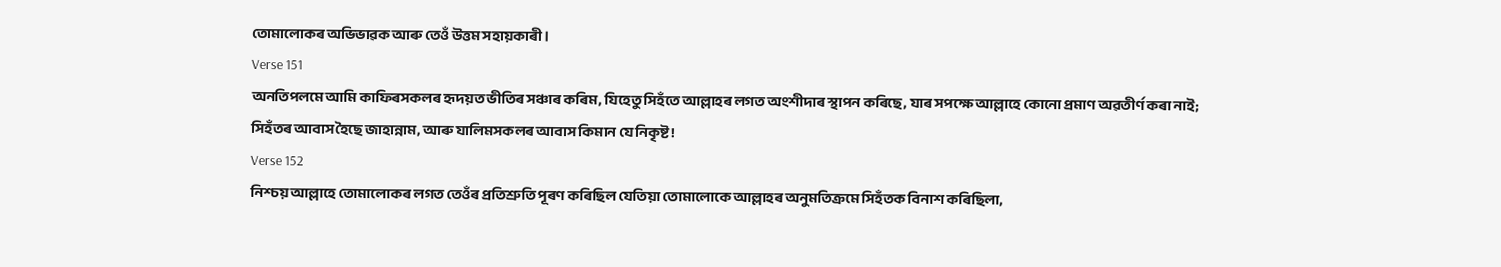তোমালোকৰ অভিভাৱক আৰু তেওঁ উত্তম সহায়কাৰী।
Verse 151
অনতিপলমে আমি কাফিৰসকলৰ হৃদয়ত ভীতিৰ সঞ্চাৰ কৰিম, যিহেতু সিহঁতে আল্লাহৰ লগত অংশীদাৰ স্থাপন কৰিছে, যাৰ সপক্ষে আল্লাহে কোনো প্ৰমাণ অৱতীৰ্ণ কৰা নাই; সিহঁতৰ আবাস হৈছে জাহান্নাম, আৰু যালিমসকলৰ আবাস কিমান যে নিকৃষ্ট!
Verse 152
নিশ্চয় আল্লাহে তোমালোকৰ লগত তেওঁৰ প্ৰতিশ্ৰুতি পূৰণ কৰিছিল যেতিয়া তোমালোকে আল্লাহৰ অনুমতিক্ৰমে সিহঁতক বিনাশ কৰিছিলা,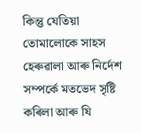কিন্তু যেতিয়া তোমালোকে সাহস হেৰুৱালা আৰু নিৰ্দেশ সম্পৰ্কে মতভেদ সৃষ্টি কৰিলা আৰু যি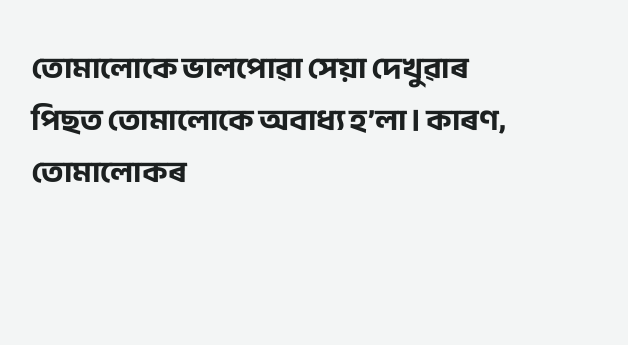তোমালোকে ভালপোৱা সেয়া দেখুৱাৰ পিছত তোমালোকে অবাধ্য হ’লা। কাৰণ, তোমালোকৰ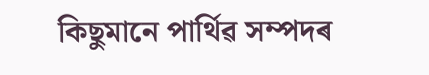কিছুমানে পাৰ্থিৱ সম্পদৰ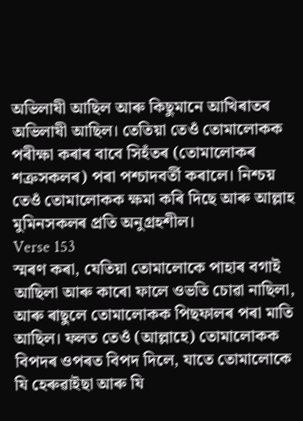অভিলাষী আছিল আৰু কিছুমানে আখিৰাতৰ অভিলাষী আছিল। তেতিয়া তেওঁ তোমালোকক পৰীক্ষা কৰাৰ বাবে সিহঁতৰ (তোমালোকৰ শত্ৰুসকলৰ) পৰা পশ্চাদবৰ্তী কৰালে। নিশ্চয় তেওঁ তোমালোকক ক্ষমা কৰি দিছে আৰু আল্লাহ মুমিনসকলৰ প্ৰতি অনুগ্ৰহশীল।
Verse 153
স্মৰণ কৰা, যেতিয়া তোমালোকে পাহাৰ বগাই আছিলা আৰু কাৰো ফালে ওভতি চোৱা নাছিলা, আৰু ৰাছুলে তোমালোকক পিছফালৰ পৰা মাতি আছিল। ফলত তেওঁ (আল্লাহে) তোমালোকক বিপদৰ ওপৰত বিপদ দিলে, যাতে তোমালোকে যি হেৰুৱাইছা আৰু যি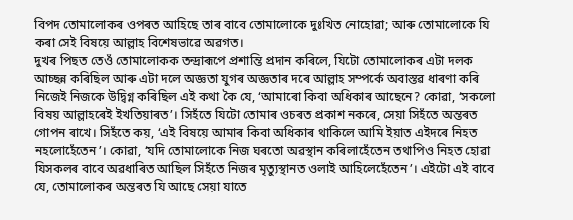বিপদ তোমালোকৰ ওপৰত আহিছে তাৰ বাবে তোমালোকে দুঃখিত নোহোৱা; আৰু তোমালোকে যি কৰা সেই বিষয়ে আল্লাহ বিশেষভাৱে অৱগত।
দুখৰ পিছত তেওঁ তোমালোকক তন্দ্ৰাৰূপে প্ৰশান্তি প্ৰদান কৰিলে, যিটো তোমালোকৰ এটা দলক আচ্ছন্ন কৰিছিল আৰু এটা দলে অজ্ঞতা যুগৰ অজ্ঞতাৰ দৰে আল্লাহ সম্পৰ্কে অবাস্তৱ ধাৰণা কৰি নিজেই নিজকে উদ্বিগ্ন কৰিছিল এই কথা কৈ যে, ‘আমাৰো কিবা অধিকাৰ আছেনে? কোৱা, ‘সকলো বিষয় আল্লাহৰেই ইখতিয়াৰত’। সিহঁতে যিটো তোমাৰ ওচৰত প্ৰকাশ নকৰে, সেয়া সিহঁতে অন্তৰত গোপন ৰাখে। সিহঁতে কয়, ‘এই বিষয়ে আমাৰ কিবা অধিকাৰ থাকিলে আমি ইয়াত এইদৰে নিহত নহলোহেঁতেন’। কোৱা, ‘যদি তোমালোকে নিজ ঘৰতো অৱস্থান কৰিলাহেঁতেন তথাপিও নিহত হোৱা যিসকলৰ বাবে অৱধাৰিত আছিল সিহঁতে নিজৰ মৃত্যুস্থানত ওলাই আহিলেহেঁতেন’। এইটো এই বাবে যে, তোমালোকৰ অন্তৰত যি আছে সেয়া যাতে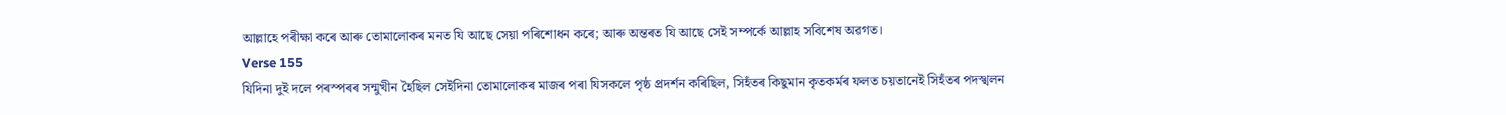আল্লাহে পৰীক্ষা কৰে আৰু তোমালোকৰ মনত যি আছে সেয়া পৰিশোধন কৰে; আৰু অন্তৰত যি আছে সেই সম্পৰ্কে আল্লাহ সবিশেষ অৱগত।
Verse 155
যিদিনা দুই দলে পৰস্পৰৰ সন্মুখীন হৈছিল সেইদিনা তোমালোকৰ মাজৰ পৰা যিসকলে পৃষ্ঠ প্ৰদৰ্শন কৰিছিল, সিহঁতৰ কিছুমান কৃতকৰ্মৰ ফলত চয়তানেই সিহঁতৰ পদস্খলন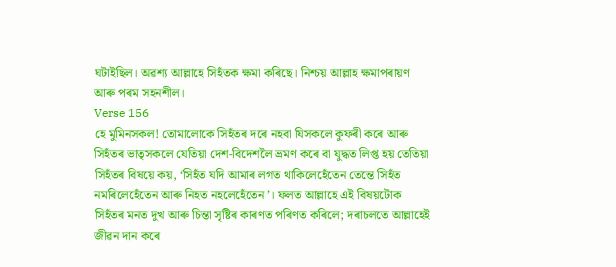ঘটাইছিল। অৱশ্য আল্লাহে সিহঁতক ক্ষমা কৰিছে। নিশ্চয় আল্লাহ ক্ষমাপৰায়ণ আৰু পৰম সহনশীল।
Verse 156
হে মুমিনসকল! তোমালোকে সিহঁতৰ দৰে নহবা যিসকলে কুফৰী কৰে আৰু সিহঁতৰ ভাতৃসকলে যেতিয়া দেশ-বিদেশলৈ ভ্ৰমণ কৰে বা যুদ্ধত লিপ্ত হয় তেতিয়া সিহঁতৰ বিষয়ে কয়, ‘সিহঁত যদি আমাৰ লগত থাকিলেহেঁতেন তেন্তে সিহঁত নমৰিলেহেঁতেন আৰু নিহত নহলেহেঁতেন’। ফলত আল্লাহে এই বিষয়টোক সিহঁতৰ মনত দুখ আৰু চিন্তা সৃষ্টিৰ কাৰণত পৰিণত কৰিলে; দৰাচলতে আল্লাহেই জীৱন দান কৰে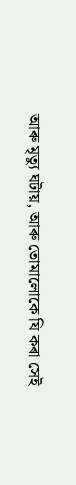আৰু মৃত্যু ঘটায়, আৰু তোমালোকে যি কৰা সেই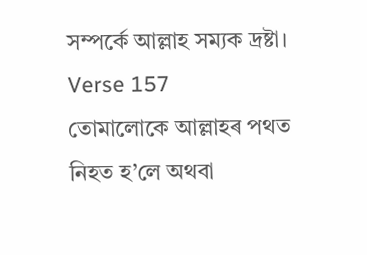সম্পৰ্কে আল্লাহ সম্যক দ্ৰষ্টা।
Verse 157
তোমালোকে আল্লাহৰ পথত নিহত হ’লে অথবা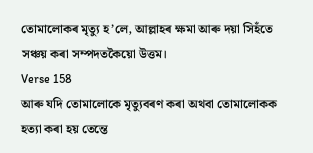তোমালোকৰ মৃত্যু হ’লে, আল্লাহৰ ক্ষমা আৰু দয়া সিহঁতে সঞ্চয় কৰা সম্পদতকৈয়ো উত্তম।
Verse 158
আৰু যদি তোমালোকে মৃত্যুবৰণ কৰা অথবা তোমালোকক হত্যা কৰা হয় তেন্তে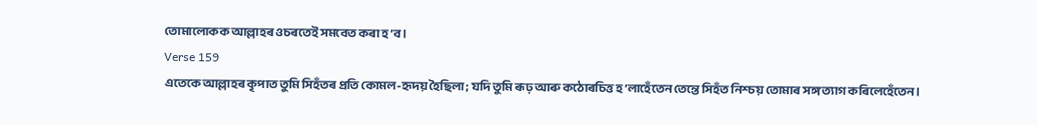তোমালোকক আল্লাহৰ ওচৰতেই সমবেত কৰা হ’ব।
Verse 159
এতেকে আল্লাহৰ কৃপাত তুমি সিহঁতৰ প্ৰতি কোমল-হৃদয় হৈছিলা; যদি তুমি ৰূঢ় আৰু কঠোৰচিত্ত হ’লাহেঁতেন তেন্তে সিহঁত নিশ্চয় তোমাৰ সঙ্গ ত্যাগ কৰিলেহেঁতেন।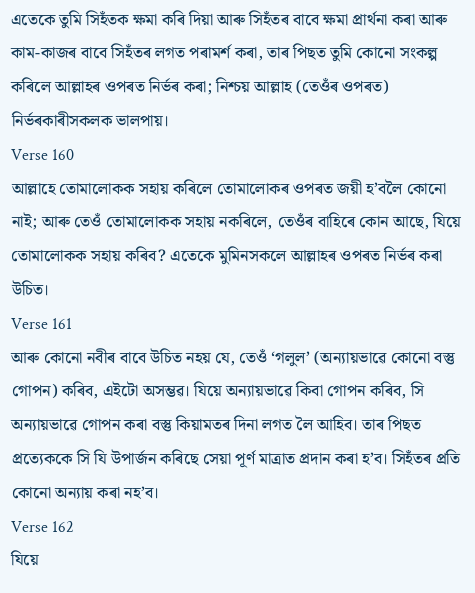এতেকে তুমি সিহঁতক ক্ষমা কৰি দিয়া আৰু সিহঁতৰ বাবে ক্ষমা প্ৰাৰ্থনা কৰা আৰু কাম-কাজৰ বাবে সিহঁতৰ লগত পৰামৰ্শ কৰা, তাৰ পিছত তুমি কোনো সংকল্প কৰিলে আল্লাহৰ ওপৰত নিৰ্ভৰ কৰা; নিশ্চয় আল্লাহ (তেওঁৰ ওপৰত) নিৰ্ভৰকাৰীসকলক ভালপায়।
Verse 160
আল্লাহে তোমালোকক সহায় কৰিলে তোমালোকৰ ওপৰত জয়ী হ’বলৈ কোনো নাই; আৰু তেওঁ তোমালোকক সহায় নকৰিলে, তেওঁৰ বাহিৰে কোন আছে, যিয়ে তোমালোকক সহায় কৰিব? এতেকে মুমিনসকলে আল্লাহৰ ওপৰত নিৰ্ভৰ কৰা উচিত।
Verse 161
আৰু কোনো নবীৰ বাবে উচিত নহয় যে, তেওঁ ‘গলুল’ (অন্যায়ভাৱে কোনো বস্তু গোপন) কৰিব, এইটো অসম্ভৱ। যিয়ে অন্যায়ভাৱে কিবা গোপন কৰিব, সি অন্যায়ভাৱে গোপন কৰা বস্তু কিয়ামতৰ দিনা লগত লৈ আহিব। তাৰ পিছত প্ৰত্যেককে সি যি উপাৰ্জন কৰিছে সেয়া পূৰ্ণ মাত্ৰাত প্ৰদান কৰা হ’ব। সিহঁতৰ প্ৰতি কোনো অন্যায় কৰা নহ’ব।
Verse 162
যিয়ে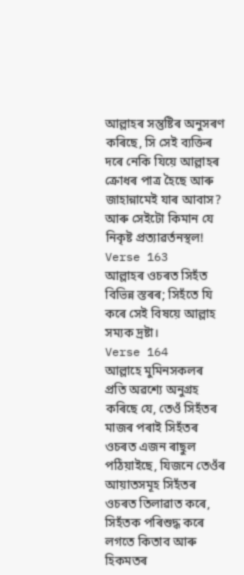আল্লাহৰ সন্তুষ্টিৰ অনুসৰণ কৰিছে, সি সেই ব্যক্তিৰ দৰে নেকি যিয়ে আল্লাহৰ ক্ৰোধৰ পাত্ৰ হৈছে আৰু জাহান্নামেই যাৰ আবাস? আৰু সেইটো কিমান যে নিকৃষ্ট প্ৰত্যাৱৰ্তনস্থল!
Verse 163
আল্লাহৰ ওচৰত সিহঁত বিভিন্ন স্তৰৰ; সিহঁতে যি কৰে সেই বিষয়ে আল্লাহ সম্যক দ্ৰষ্টা।
Verse 164
আল্লাহে মুমিনসকলৰ প্ৰতি অৱশ্যে অনুগ্ৰহ কৰিছে যে, তেওঁ সিহঁতৰ মাজৰ পৰাই সিহঁতৰ ওচৰত এজন ৰাছুল পঠিয়াইছে, যিজনে তেওঁৰ আয়াতসমূহ সিহঁতৰ ওচৰত তিলাৱাত কৰে, সিহঁতক পৰিশুদ্ধ কৰে লগতে কিতাব আৰু হিকমতৰ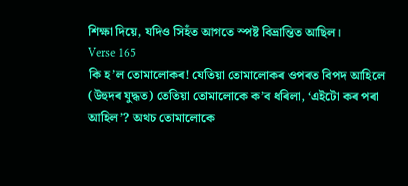শিক্ষা দিয়ে, যদিও সিহঁত আগতে স্পষ্ট বিভ্ৰান্তিত আছিল।
Verse 165
কি হ’ল তোমালোকৰ! যেতিয়া তোমালোকৰ ওপৰত বিপদ আহিলে (উহুদৰ যুদ্ধত) তেতিয়া তোমালোকে ক’ব ধৰিলা, ‘এইটো কৰ পৰা আহিল’? অথচ তোমালোকে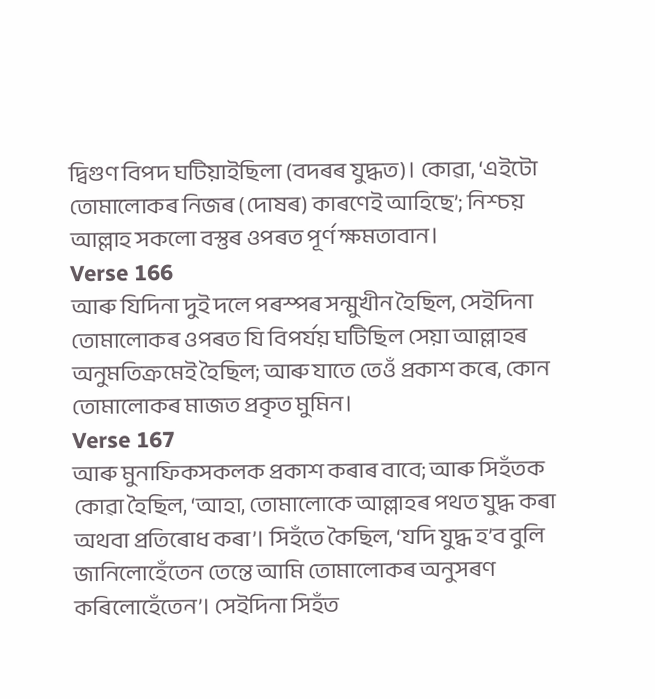দ্বিগুণ বিপদ ঘটিয়াইছিলা (বদৰৰ যুদ্ধত)। কোৱা, ‘এইটো তোমালোকৰ নিজৰ (দোষৰ) কাৰণেই আহিছে’; নিশ্চয় আল্লাহ সকলো বস্তুৰ ওপৰত পূৰ্ণ ক্ষমতাবান।
Verse 166
আৰু যিদিনা দুই দলে পৰস্পৰ সন্মুখীন হৈছিল, সেইদিনা তোমালোকৰ ওপৰত যি বিপৰ্যয় ঘটিছিল সেয়া আল্লাহৰ অনুমতিক্ৰমেই হৈছিল; আৰু যাতে তেওঁ প্ৰকাশ কৰে, কোন তোমালোকৰ মাজত প্ৰকৃত মুমিন।
Verse 167
আৰু মুনাফিকসকলক প্ৰকাশ কৰাৰ বাবে; আৰু সিহঁতক কোৱা হৈছিল, ‘আহা, তোমালোকে আল্লাহৰ পথত যুদ্ধ কৰা অথবা প্ৰতিৰোধ কৰা’। সিহঁতে কৈছিল, ‘যদি যুদ্ধ হ’ব বুলি জানিলোহেঁতেন তেন্তে আমি তোমালোকৰ অনুসৰণ কৰিলোহেঁতেন’। সেইদিনা সিহঁত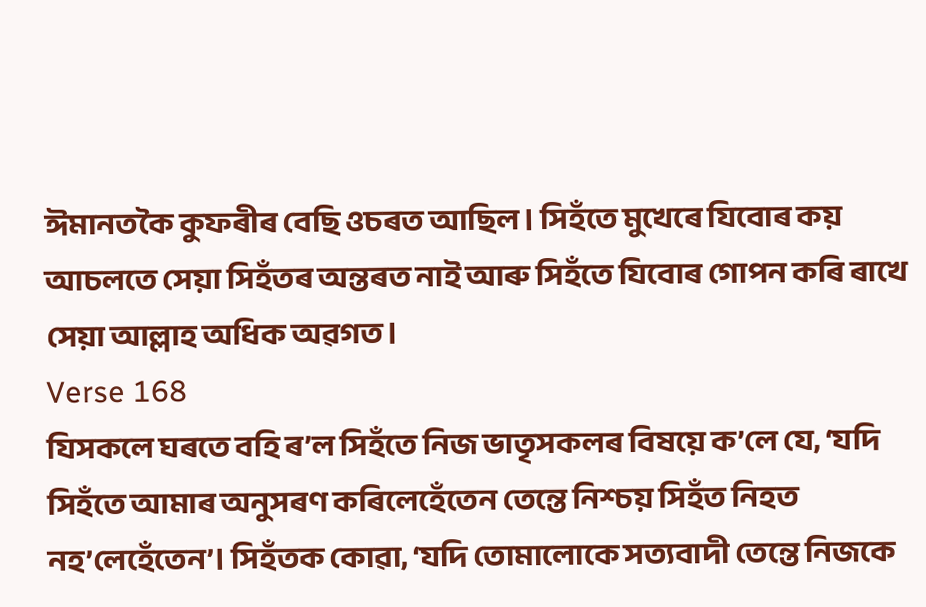ঈমানতকৈ কুফৰীৰ বেছি ওচৰত আছিল। সিহঁতে মুখেৰে যিবোৰ কয় আচলতে সেয়া সিহঁতৰ অন্তৰত নাই আৰু সিহঁতে যিবোৰ গোপন কৰি ৰাখে সেয়া আল্লাহ অধিক অৱগত।
Verse 168
যিসকলে ঘৰতে বহি ৰ’ল সিহঁতে নিজ ভাতৃসকলৰ বিষয়ে ক’লে যে, ‘যদি সিহঁতে আমাৰ অনুসৰণ কৰিলেহেঁতেন তেন্তে নিশ্চয় সিহঁত নিহত নহ’লেহেঁতেন’। সিহঁতক কোৱা, ‘যদি তোমালোকে সত্যবাদী তেন্তে নিজকে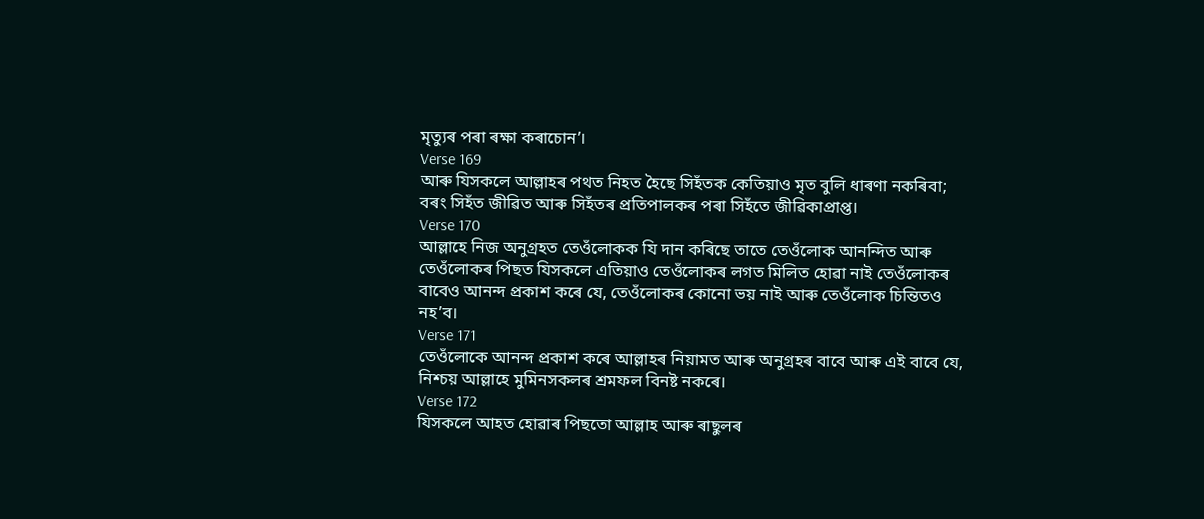মৃত্যুৰ পৰা ৰক্ষা কৰাচোন’।
Verse 169
আৰু যিসকলে আল্লাহৰ পথত নিহত হৈছে সিহঁতক কেতিয়াও মৃত বুলি ধাৰণা নকৰিবা; বৰং সিহঁত জীৱিত আৰু সিহঁতৰ প্ৰতিপালকৰ পৰা সিহঁতে জীৱিকাপ্ৰাপ্ত।
Verse 170
আল্লাহে নিজ অনুগ্ৰহত তেওঁলোকক যি দান কৰিছে তাতে তেওঁলোক আনন্দিত আৰু তেওঁলোকৰ পিছত যিসকলে এতিয়াও তেওঁলোকৰ লগত মিলিত হোৱা নাই তেওঁলোকৰ বাবেও আনন্দ প্ৰকাশ কৰে যে, তেওঁলোকৰ কোনো ভয় নাই আৰু তেওঁলোক চিন্তিতও নহ’ব।
Verse 171
তেওঁলোকে আনন্দ প্ৰকাশ কৰে আল্লাহৰ নিয়ামত আৰু অনুগ্ৰহৰ বাবে আৰু এই বাবে যে, নিশ্চয় আল্লাহে মুমিনসকলৰ শ্ৰমফল বিনষ্ট নকৰে।
Verse 172
যিসকলে আহত হোৱাৰ পিছতো আল্লাহ আৰু ৰাছুলৰ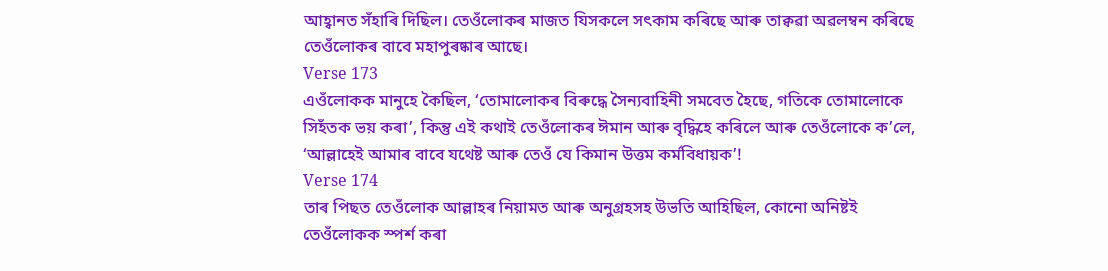আহ্বানত সঁহাৰি দিছিল। তেওঁলোকৰ মাজত যিসকলে সৎকাম কৰিছে আৰু তাক্বৱা অৱলম্বন কৰিছে তেওঁলোকৰ বাবে মহাপুৰষ্কাৰ আছে।
Verse 173
এওঁলোকক মানুহে কৈছিল, ‘তোমালোকৰ বিৰুদ্ধে সৈন্যবাহিনী সমবেত হৈছে, গতিকে তোমালোকে সিহঁতক ভয় কৰা’, কিন্তু এই কথাই তেওঁলোকৰ ঈমান আৰু বৃদ্ধিহে কৰিলে আৰু তেওঁলোকে ক’লে, ‘আল্লাহেই আমাৰ বাবে যথেষ্ট আৰু তেওঁ যে কিমান উত্তম কৰ্মবিধায়ক’!
Verse 174
তাৰ পিছত তেওঁলোক আল্লাহৰ নিয়ামত আৰু অনুগ্ৰহসহ উভতি আহিছিল, কোনো অনিষ্টই তেওঁলোকক স্পৰ্শ কৰা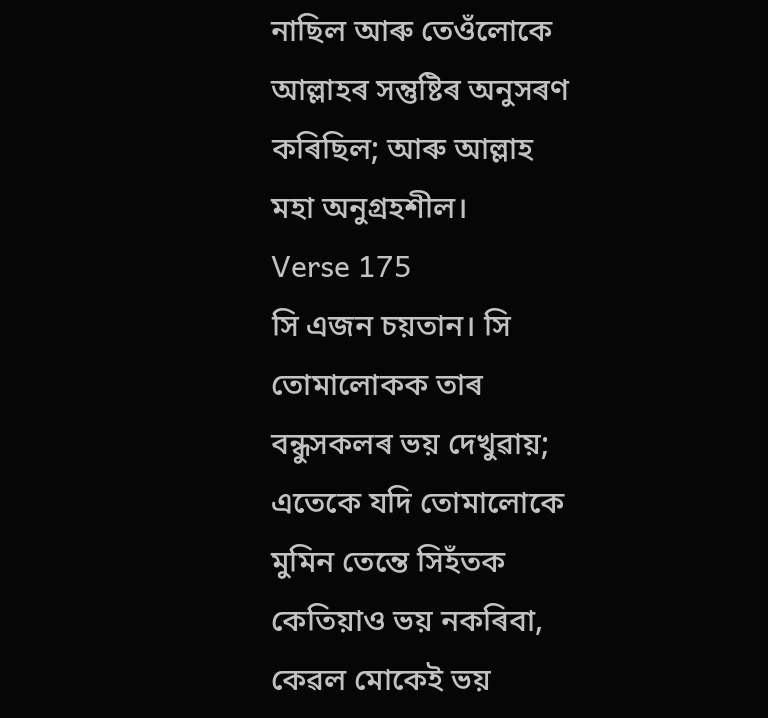নাছিল আৰু তেওঁলোকে আল্লাহৰ সন্তুষ্টিৰ অনুসৰণ কৰিছিল; আৰু আল্লাহ মহা অনুগ্ৰহশীল।
Verse 175
সি এজন চয়তান। সি তোমালোকক তাৰ বন্ধুসকলৰ ভয় দেখুৱায়; এতেকে যদি তোমালোকে মুমিন তেন্তে সিহঁতক কেতিয়াও ভয় নকৰিবা, কেৱল মোকেই ভয়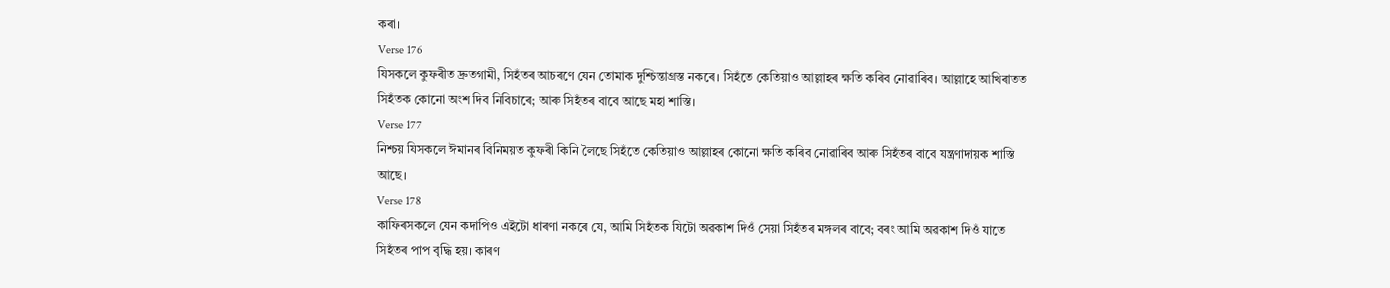কৰা।
Verse 176
যিসকলে কুফৰীত দ্ৰুতগামী, সিহঁতৰ আচৰণে যেন তোমাক দুশ্চিন্তাগ্ৰস্ত নকৰে। সিহঁতে কেতিয়াও আল্লাহৰ ক্ষতি কৰিব নোৱাৰিব। আল্লাহে আখিৰাতত সিহঁতক কোনো অংশ দিব নিবিচাৰে; আৰু সিহঁতৰ বাবে আছে মহা শাস্তি।
Verse 177
নিশ্চয় যিসকলে ঈমানৰ বিনিময়ত কুফৰী কিনি লৈছে সিহঁতে কেতিয়াও আল্লাহৰ কোনো ক্ষতি কৰিব নোৱাৰিব আৰু সিহঁতৰ বাবে যন্ত্ৰণাদায়ক শাস্তি আছে।
Verse 178
কাফিৰসকলে যেন কদাপিও এইটো ধাৰণা নকৰে যে, আমি সিহঁতক যিটো অৱকাশ দিওঁ সেয়া সিহঁতৰ মঙ্গলৰ বাবে; বৰং আমি অৱকাশ দিওঁ যাতে সিহঁতৰ পাপ বৃদ্ধি হয়। কাৰণ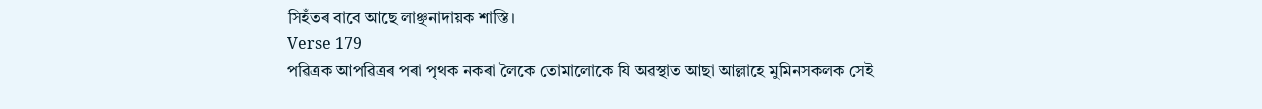সিহঁতৰ বাবে আছে লাঞ্ছনাদায়ক শাস্তি।
Verse 179
পৱিত্ৰক আপৱিত্ৰৰ পৰা পৃথক নকৰা লৈকে তোমালোকে যি অৱস্থাত আছা আল্লাহে মুমিনসকলক সেই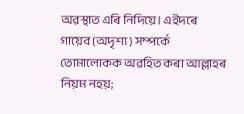অৱস্থাত এৰি নিদিয়ে। এইদৰে গায়েব (অদৃশ্য) সম্পৰ্কে তোমালোকক অৱহিত কৰা আল্লাহৰ নিয়ম নহয়;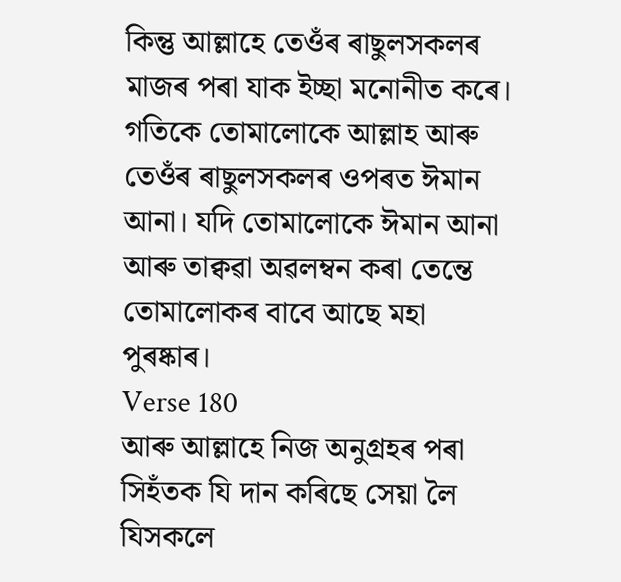কিন্তু আল্লাহে তেওঁৰ ৰাছুলসকলৰ মাজৰ পৰা যাক ইচ্ছা মনোনীত কৰে। গতিকে তোমালোকে আল্লাহ আৰু তেওঁৰ ৰাছুলসকলৰ ওপৰত ঈমান আনা। যদি তোমালোকে ঈমান আনা আৰু তাক্বৱা অৱলম্বন কৰা তেন্তে তোমালোকৰ বাবে আছে মহা পুৰষ্কাৰ।
Verse 180
আৰু আল্লাহে নিজ অনুগ্ৰহৰ পৰা সিহঁতক যি দান কৰিছে সেয়া লৈ যিসকলে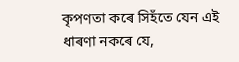কৃপণতা কৰে সিহঁতে যেন এই ধাৰণা নকৰে যে,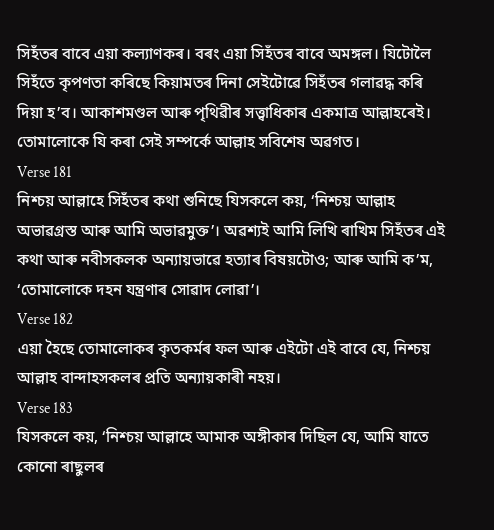সিহঁতৰ বাবে এয়া কল্যাণকৰ। বৰং এয়া সিহঁতৰ বাবে অমঙ্গল। যিটোলৈ সিহঁতে কৃপণতা কৰিছে কিয়ামতৰ দিনা সেইটোৱে সিহঁতৰ গলাৱদ্ধ কৰি দিয়া হ’ব। আকাশমণ্ডল আৰু পৃথিৱীৰ সত্ত্বাধিকাৰ একমাত্ৰ আল্লাহৰেই। তোমালোকে যি কৰা সেই সম্পৰ্কে আল্লাহ সবিশেষ অৱগত।
Verse 181
নিশ্চয় আল্লাহে সিহঁতৰ কথা শুনিছে যিসকলে কয়, ‘নিশ্চয় আল্লাহ অভাৱগ্ৰস্ত আৰু আমি অভাৱমুক্ত’। অৱশ্যই আমি লিখি ৰাখিম সিহঁতৰ এই কথা আৰু নবীসকলক অন্যায়ভাৱে হত্যাৰ বিষয়টোও; আৰু আমি ক’ম, ‘তোমালোকে দহন যন্ত্ৰণাৰ সোৱাদ লোৱা’।
Verse 182
এয়া হৈছে তোমালোকৰ কৃতকৰ্মৰ ফল আৰু এইটো এই বাবে যে, নিশ্চয় আল্লাহ বান্দাহসকলৰ প্ৰতি অন্যায়কাৰী নহয়।
Verse 183
যিসকলে কয়, ‘নিশ্চয় আল্লাহে আমাক অঙ্গীকাৰ দিছিল যে, আমি যাতে কোনো ৰাছুলৰ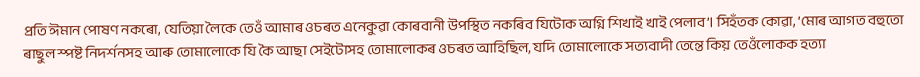প্ৰতি ঈমান পোষণ নকৰো, যেতিয়া লৈকে তেওঁ আমাৰ ওচৰত এনেকুৱা কোৰবানী উপস্থিত নকৰিব যিটোক অগ্নি শিখাই খাই পেলাব’। সিহঁতক কোৱা, ‘মোৰ আগত বহুতো ৰাছুল স্পষ্ট নিদৰ্শনসহ আৰু তোমালোকে যি কৈ আছা সেইটোসহ তোমালোকৰ ওচৰত আহিছিল, যদি তোমালোকে সত্যবাদী তেন্তে কিয় তেওঁলোকক হত্যা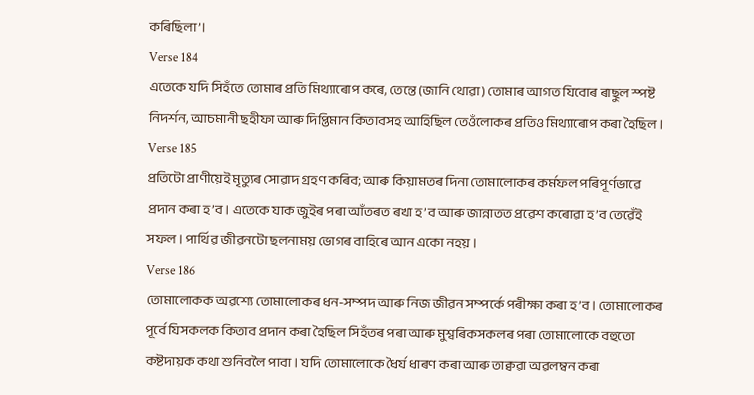কৰিছিলা’।
Verse 184
এতেকে যদি সিহঁতে তোমাৰ প্ৰতি মিথ্যাৰোপ কৰে, তেন্তে (জানি থোৱা) তোমাৰ আগত যিবোৰ ৰাছুল স্পষ্ট নিদৰ্শন, আচমানী ছহীফা আৰু দিপ্তিমান কিতাবসহ আহিছিল তেওঁলোকৰ প্ৰতিও মিথ্যাৰোপ কৰা হৈছিল।
Verse 185
প্ৰতিটো প্ৰাণীয়েই মৃত্যুৰ সোৱাদ গ্ৰহণ কৰিব; আৰু কিয়ামতৰ দিনা তোমালোকৰ কৰ্মফল পৰিপূৰ্ণভাৱে প্ৰদান কৰা হ’ব। এতেকে যাক জুইৰ পৰা আঁতৰত ৰখা হ’ব আৰু জান্নাতত প্ৰৱেশ কৰোৱা হ’ব তেৱেঁই সফল। পাৰ্থিৱ জীৱনটো ছলনাময় ভোগৰ বাহিৰে আন একো নহয়।
Verse 186
তোমালোকক অৱশ্যে তোমালোকৰ ধন-সম্পদ আৰু নিজ জীৱন সম্পৰ্কে পৰীক্ষা কৰা হ’ব। তোমালোকৰ পূৰ্বে যিসকলক কিতাব প্ৰদান কৰা হৈছিল সিহঁতৰ পৰা আৰু মুশ্বৰিকসকলৰ পৰা তোমালোকে বহুতো কষ্টদায়ক কথা শুনিবলৈ পাবা। যদি তোমালোকে ধৈৰ্য ধাৰণ কৰা আৰু তাক্বৱা অৱলম্বন কৰা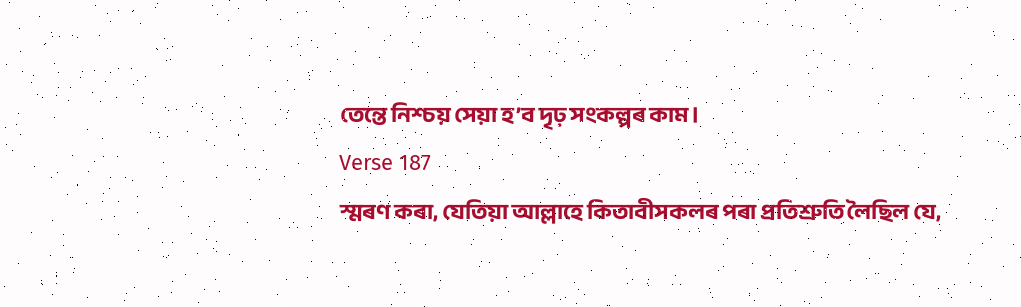তেন্তে নিশ্চয় সেয়া হ’ব দৃঢ় সংকল্পৰ কাম।
Verse 187
স্মৰণ কৰা, যেতিয়া আল্লাহে কিতাবীসকলৰ পৰা প্ৰতিশ্ৰুতি লৈছিল যে,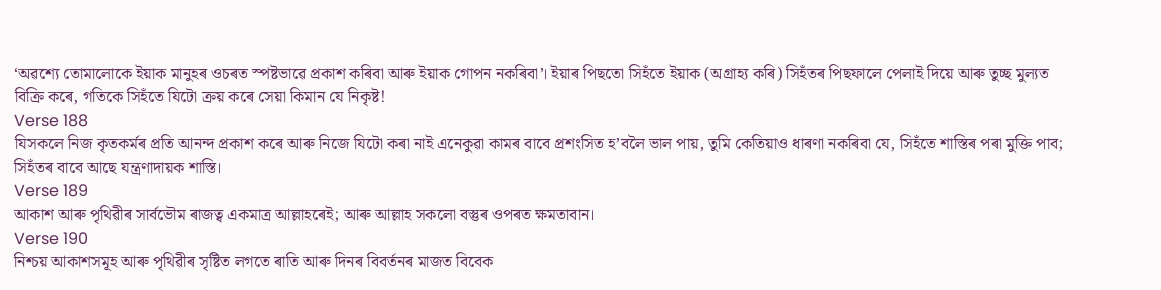‘অৱশ্যে তোমালোকে ইয়াক মানুহৰ ওচৰত স্পষ্টভাৱে প্ৰকাশ কৰিবা আৰু ইয়াক গোপন নকৰিবা’। ইয়াৰ পিছতো সিহঁতে ইয়াক (অগ্ৰাহ্য কৰি) সিহঁতৰ পিছফালে পেলাই দিয়ে আৰু তুচ্ছ মুল্যত বিক্ৰি কৰে, গতিকে সিহঁতে যিটো ক্ৰয় কৰে সেয়া কিমান যে নিকৃষ্ট!
Verse 188
যিসকলে নিজ কৃতকৰ্মৰ প্ৰতি আনন্দ প্ৰকাশ কৰে আৰু নিজে যিটো কৰা নাই এনেকুৱা কামৰ বাবে প্ৰশংসিত হ’বলৈ ভাল পায়, তুমি কেতিয়াও ধাৰণা নকৰিবা যে, সিহঁতে শাস্তিৰ পৰা মুক্তি পাব; সিহঁতৰ বাবে আছে যন্ত্ৰণাদায়ক শাস্তি।
Verse 189
আকাশ আৰু পৃথিৱীৰ সাৰ্বভৌম ৰাজত্ব একমাত্ৰ আল্লাহৰেই; আৰু আল্লাহ সকলো বস্তুৰ ওপৰত ক্ষমতাবান।
Verse 190
নিশ্চয় আকাশসমূহ আৰু পৃথিৱীৰ সৃষ্টিত লগতে ৰাতি আৰু দিনৰ বিবৰ্তনৰ মাজত বিবেক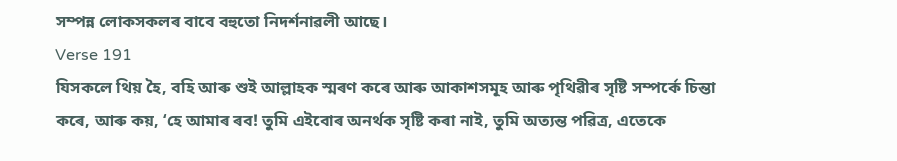সম্পন্ন লোকসকলৰ বাবে বহুতো নিদৰ্শনাৱলী আছে।
Verse 191
যিসকলে থিয় হৈ, বহি আৰু শুই আল্লাহক স্মৰণ কৰে আৰু আকাশসমূহ আৰু পৃথিৱীৰ সৃষ্টি সম্পৰ্কে চিন্তা কৰে, আৰু কয়, ‘হে আমাৰ ৰব! তুমি এইবোৰ অনৰ্থক সৃষ্টি কৰা নাই, তুমি অত্যন্ত পৱিত্ৰ, এতেকে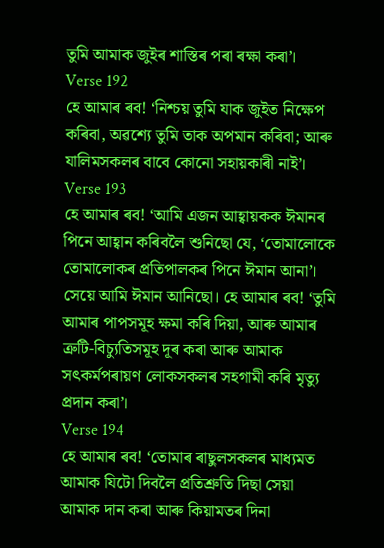তুমি আমাক জুইৰ শাস্তিৰ পৰা ৰক্ষা কৰা’।
Verse 192
হে আমাৰ ৰব! ‘নিশ্চয় তুমি যাক জুইত নিক্ষেপ কৰিবা, অৱশ্যে তুমি তাক অপমান কৰিবা; আৰু যালিমসকলৰ বাবে কোনো সহায়কাৰী নাই’।
Verse 193
হে আমাৰ ৰব! ‘আমি এজন আহ্বায়কক ঈমানৰ পিনে আহ্বান কৰিবলৈ শুনিছো যে, ‘তোমালোকে তোমালোকৰ প্ৰতিপালকৰ পিনে ঈমান আনা’। সেয়ে আমি ঈমান আনিছো। হে আমাৰ ৰব! ‘তুমি আমাৰ পাপসমূহ ক্ষমা কৰি দিয়া, আৰু আমাৰ ত্ৰুটি-বিচ্যুতিসমূহ দূৰ কৰা আৰু আমাক সৎকৰ্মপৰায়ণ লোকসকলৰ সহগামী কৰি মৃত্যু প্ৰদান কৰা’।
Verse 194
হে আমাৰ ৰব! ‘তোমাৰ ৰাছুলসকলৰ মাধ্যমত আমাক যিটো দিবলৈ প্ৰতিশ্ৰুতি দিছা সেয়া আমাক দান কৰা আৰু কিয়ামতৰ দিনা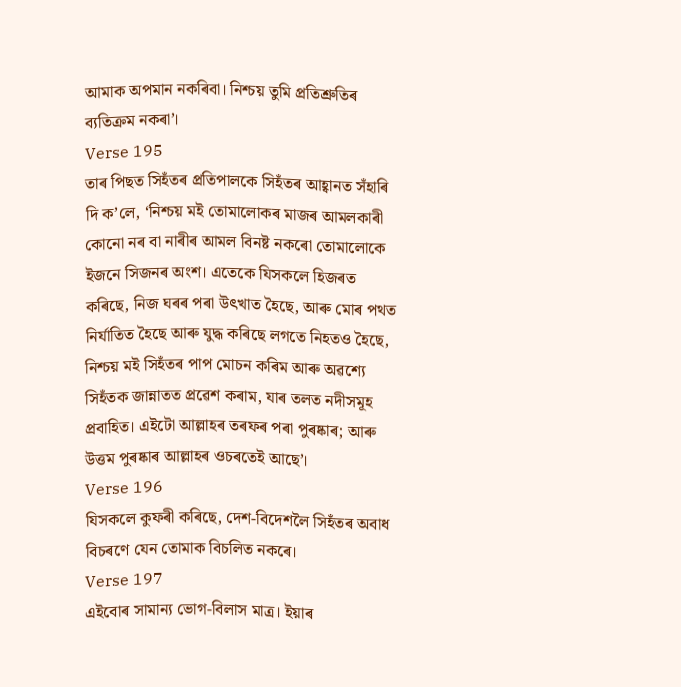আমাক অপমান নকৰিবা। নিশ্চয় তুমি প্ৰতিশ্ৰুতিৰ ব্যতিক্ৰম নকৰা’।
Verse 195
তাৰ পিছত সিহঁতৰ প্ৰতিপালকে সিহঁতৰ আহ্বানত সঁহাৰি দি ক’লে, ‘নিশ্চয় মই তোমালোকৰ মাজৰ আমলকাৰী কোনো নৰ বা নাৰীৰ আমল বিনষ্ট নকৰো তোমালোকে ইজনে সিজনৰ অংশ। এতেকে যিসকলে হিজৰত কৰিছে, নিজ ঘৰৰ পৰা উৎখাত হৈছে, আৰু মোৰ পথত নিৰ্যাতিত হৈছে আৰু যুদ্ধ কৰিছে লগতে নিহতও হৈছে, নিশ্চয় মই সিহঁতৰ পাপ মোচন কৰিম আৰু অৱশ্যে সিহঁতক জান্নাতত প্ৰৱেশ কৰাম, যাৰ তলত নদীসমূহ প্ৰবাহিত। এইটো আল্লাহৰ তৰফৰ পৰা পুৰষ্কাৰ; আৰু উত্তম পুৰষ্কাৰ আল্লাহৰ ওচৰতেই আছে’।
Verse 196
যিসকলে কুফৰী কৰিছে, দেশ-বিদেশলৈ সিহঁতৰ অবাধ বিচৰণে যেন তোমাক বিচলিত নকৰে।
Verse 197
এইবোৰ সামান্য ভোগ-বিলাস মাত্ৰ। ইয়াৰ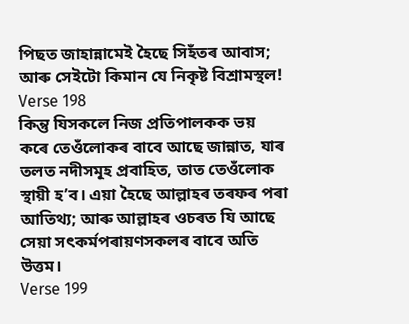পিছত জাহান্নামেই হৈছে সিহঁতৰ আবাস; আৰু সেইটো কিমান যে নিকৃষ্ট বিশ্ৰামস্থল!
Verse 198
কিন্তু যিসকলে নিজ প্ৰতিপালকক ভয় কৰে তেওঁলোকৰ বাবে আছে জান্নাত, যাৰ তলত নদীসমূহ প্ৰবাহিত, তাত তেওঁলোক স্থায়ী হ’ব। এয়া হৈছে আল্লাহৰ তৰফৰ পৰা আতিথ্য; আৰু আল্লাহৰ ওচৰত যি আছে সেয়া সৎকৰ্মপৰায়ণসকলৰ বাবে অতি উত্তম।
Verse 199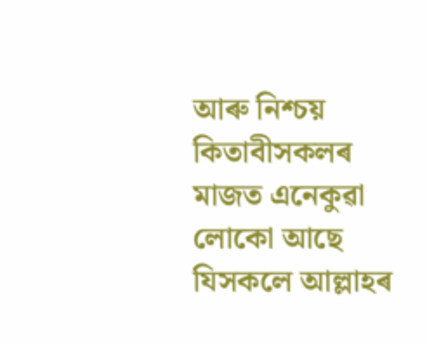আৰু নিশ্চয় কিতাবীসকলৰ মাজত এনেকুৱা লোকো আছে যিসকলে আল্লাহৰ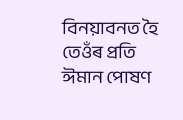বিনয়াবনত হৈ তেওঁৰ প্ৰতি ঈমান পোষণ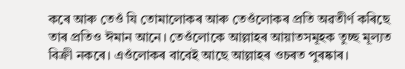কৰে আৰু তেওঁ যি তোমালোকৰ আৰু তেওঁলোকৰ প্ৰতি অৱতীৰ্ণ কৰিছে তাৰ প্ৰতিও ঈমান আনে। তেওঁলোকে আল্লাহৰ আয়াতসমূহক তুচ্ছ মূল্যত বিক্ৰী নকৰে। এওঁলোকৰ বাবেই আছে আল্লাহৰ ওচৰত পুৰষ্কাৰ।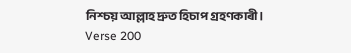নিশ্চয় আল্লাহ দ্ৰুত হিচাপ গ্ৰহণকাৰী।
Verse 200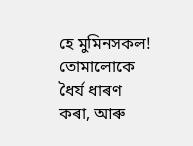হে মুমিনসকল! তোমালোকে ধৈৰ্য ধাৰণ কৰা, আৰু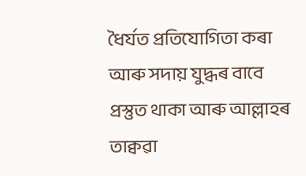ধৈৰ্যত প্ৰতিযোগিতা কৰা আৰু সদায় যুদ্ধৰ বাবে প্ৰস্তুত থাকা আৰু আল্লাহৰ তাক্বৱা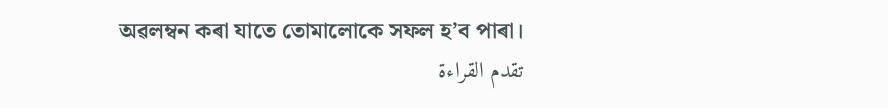অৱলম্বন কৰা যাতে তোমালোকে সফল হ’ব পাৰা।
تقدم القراءة